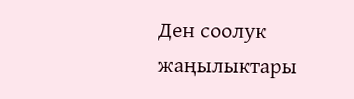Ден соолук жаңылыктары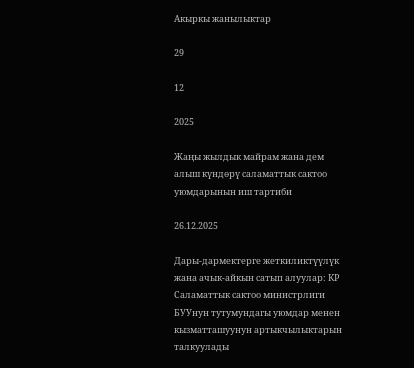Акыркы жанылыктар

29

12

2025

Жаңы жылдык майрам жана дем алыш күндөрү саламаттык сактоо уюмдарынын иш тартиби

26.12.2025

Дары-дармектерге жеткиликтүүлүк жана ачык-айкын сатып алуулар: КР Саламаттык сактоо министрлиги БУУнун тутумундагы уюмдар менен кызматташуунун артыкчылыктарын талкуулады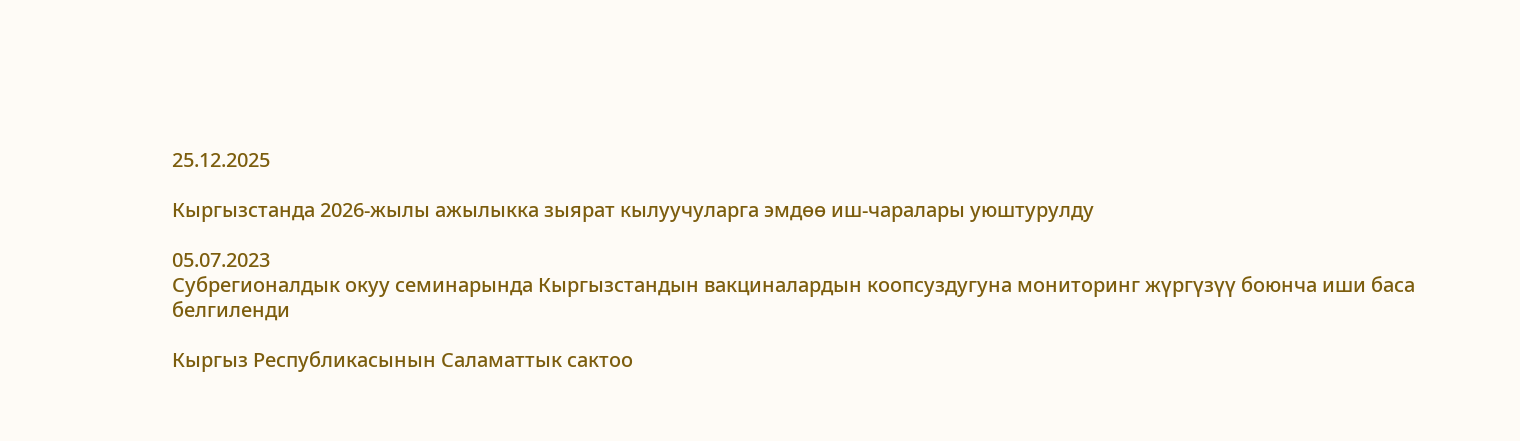25.12.2025

Кыргызстанда 2026-жылы ажылыкка зыярат кылуучуларга эмдөө иш-чаралары уюштурулду

05.07.2023
Субрегионалдык окуу семинарында Кыргызстандын вакциналардын коопсуздугуна мониторинг жүргүзүү боюнча иши баса белгиленди

Кыргыз Республикасынын Саламаттык сактоо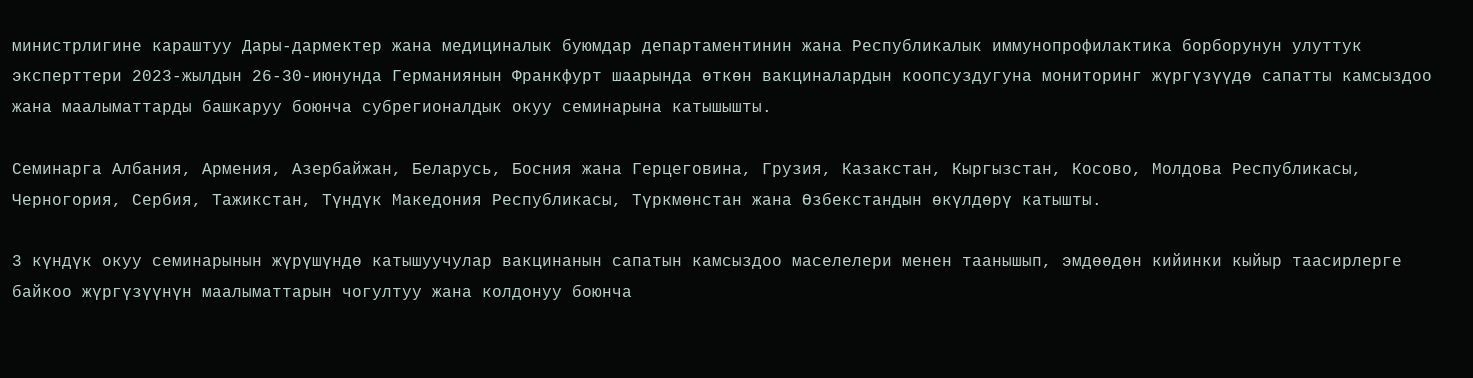министрлигине караштуу Дары-дармектер жана медициналык буюмдар департаментинин жана Республикалык иммунопрофилактика борборунун улуттук эксперттери 2023-жылдын 26-30-июнунда Германиянын Франкфурт шаарында өткөн вакциналардын коопсуздугуна мониторинг жүргүзүүдө сапатты камсыздоо жана маалыматтарды башкаруу боюнча субрегионалдык окуу семинарына катышышты.

Семинарга Албания, Армения, Азербайжан, Беларусь, Босния жана Герцеговина, Грузия, Казакстан, Кыргызстан, Косово, Молдова Республикасы, Черногория, Сербия, Тажикстан, Түндүк Македония Республикасы, Түркмөнстан жана Өзбекстандын өкүлдөрү катышты.

3 күндүк окуу семинарынын жүрүшүндө катышуучулар вакцинанын сапатын камсыздоо маселелери менен таанышып, эмдөөдөн кийинки кыйыр таасирлерге байкоо жүргүзүүнүн маалыматтарын чогултуу жана колдонуу боюнча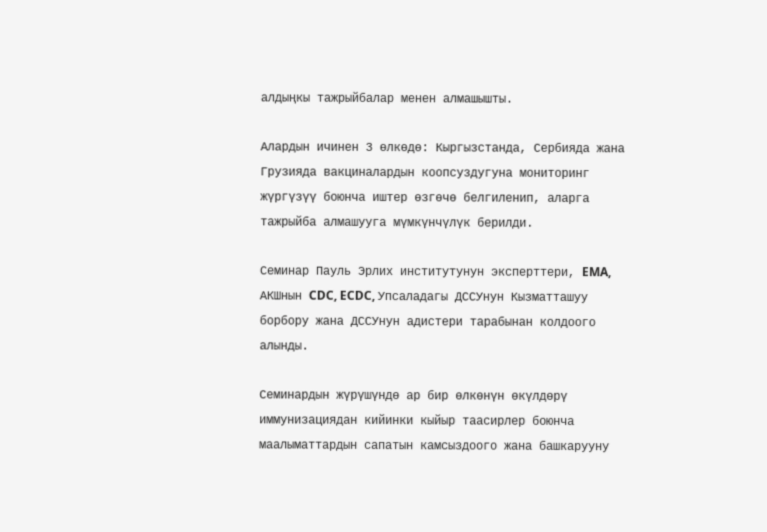алдыңкы тажрыйбалар менен алмашышты.

Алардын ичинен 3 өлкөдө: Кыргызстанда, Сербияда жана Грузияда вакциналардын коопсуздугуна мониторинг жүргүзүү боюнча иштер өзгөчө белгиленип, аларга тажрыйба алмашууга мүмкүнчүлүк берилди.

Семинар Пауль Эрлих институтунун эксперттери, EMA, АКШнын CDC, ECDC, Упсаладагы ДССУнун Кызматташуу борбору жана ДССУнун адистери тарабынан колдоого алынды.

Семинардын жүрүшүндө ар бир өлкөнүн өкүлдөрү иммунизациядан кийинки кыйыр таасирлер боюнча маалыматтардын сапатын камсыздоого жана башкарууну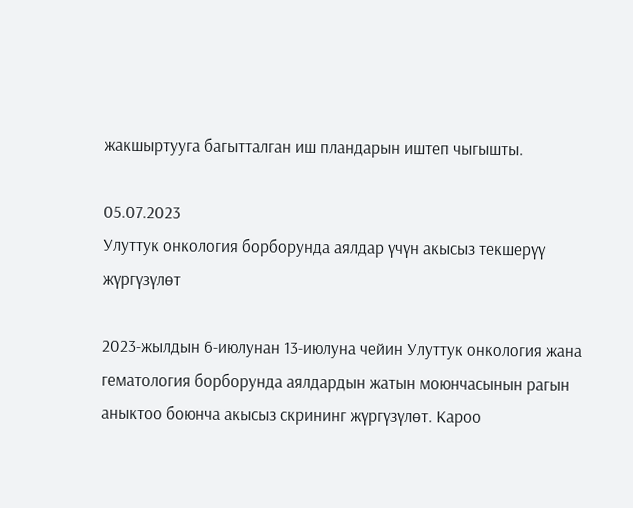жакшыртууга багытталган иш пландарын иштеп чыгышты.

05.07.2023
Улуттук онкология борборунда аялдар үчүн акысыз текшерүү жүргүзүлөт

2023-жылдын 6-июлунан 13-июлуна чейин Улуттук онкология жана гематология борборунда аялдардын жатын моюнчасынын рагын аныктоо боюнча акысыз скрининг жүргүзүлөт. Кароо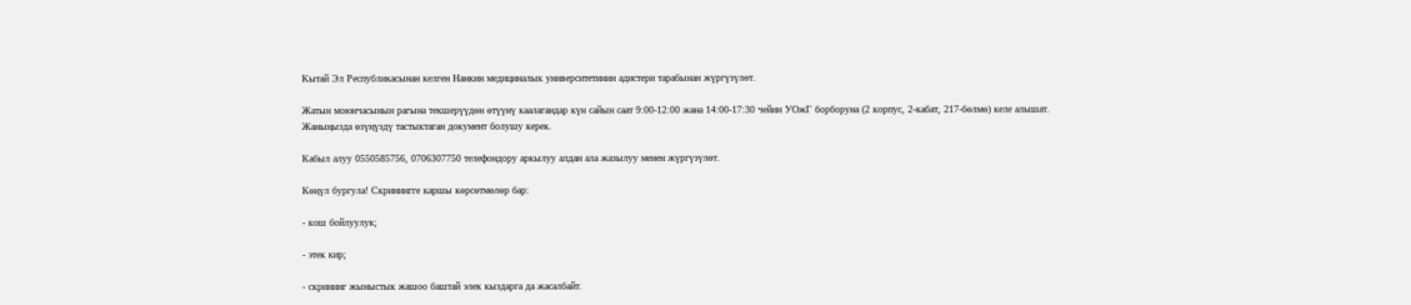Кытай Эл Республикасынан келген Нанкин медициналык университетинин адистери тарабынан жүргүзүлөт.

Жатын моюнчасынын рагына текшерүүдөн өтүүнү каалагандар күн сайын саат 9:00-12:00 жана 14:00-17:30 чейин УОжГ борборуна (2 корпус, 2-кабат, 217-бөлмө) келе алышат. Жаныңызда өзүңүздү тастыктаган документ болушу керек.

Кабыл алуу 0550585756, 0706307750 телефондору аркылуу алдан ала жазылуу менен жүргүзүлөт.

Көңүл бургула! Скринингге каршы көрсөтмөлөр бар:

- кош бойлуулук;

- этек кир;

- скрининг жыныстык жашоо баштай элек кыздарга да жасалбайт.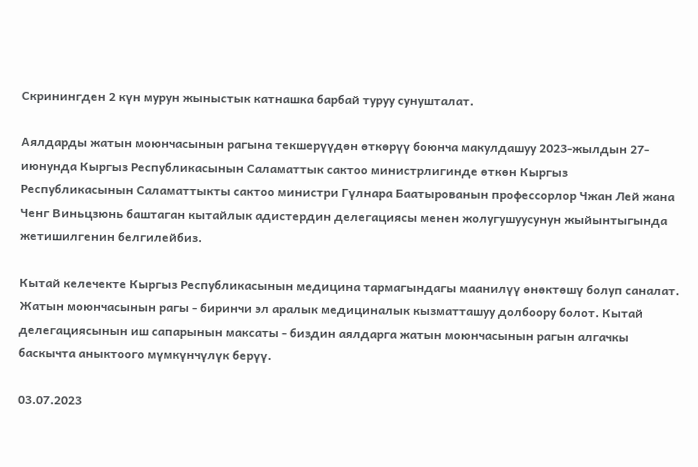Скринингден 2 күн мурун жыныстык катнашка барбай туруу сунушталат.

Аялдарды жатын моюнчасынын рагына текшерүүдөн өткөрүү боюнча макулдашуу 2023-жылдын 27-июнунда Кыргыз Республикасынын Саламаттык сактоо министрлигинде өткөн Кыргыз Республикасынын Саламаттыкты сактоо министри Гүлнара Баатырованын профессорлор Чжан Лей жана Ченг Виньцзюнь баштаган кытайлык адистердин делегациясы менен жолугушуусунун жыйынтыгында жетишилгенин белгилейбиз.

Кытай келечекте Кыргыз Республикасынын медицина тармагындагы маанилүү өнөктөшү болуп саналат. Жатын моюнчасынын рагы - биринчи эл аралык медициналык кызматташуу долбоору болот. Кытай делегациясынын иш сапарынын максаты - биздин аялдарга жатын моюнчасынын рагын алгачкы баскычта аныктоого мүмкүнчүлүк берүү.

03.07.2023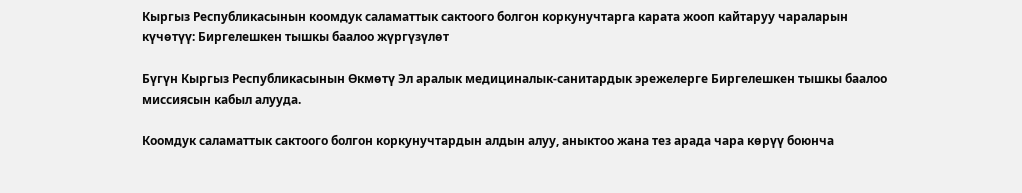Кыргыз Республикасынын коомдук саламаттык сактоого болгон коркунучтарга карата жооп кайтаруу чараларын күчөтүү: Биргелешкен тышкы баалоо жүргүзүлөт

Бүгүн Кыргыз Республикасынын Өкмөтү Эл аралык медициналык-санитардык эрежелерге Биргелешкен тышкы баалоо миссиясын кабыл алууда.

Коомдук саламаттык сактоого болгон коркунучтардын алдын алуу, аныктоо жана тез арада чара көрүү боюнча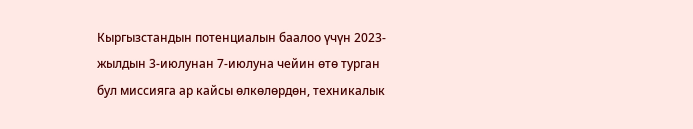Кыргызстандын потенциалын баалоо үчүн 2023-жылдын 3-июлунан 7-июлуна чейин өтө турган бул миссияга ар кайсы өлкөлөрдөн, техникалык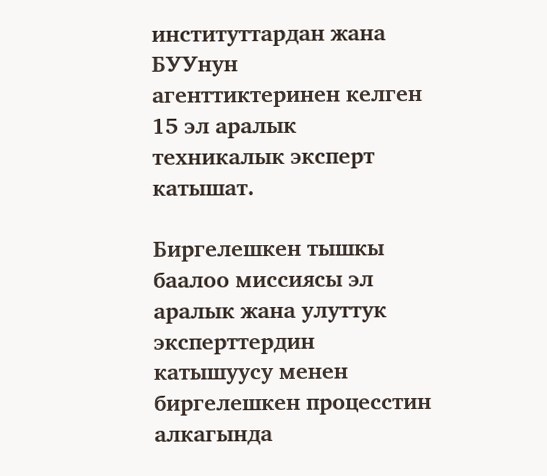институттардан жана БУУнун агенттиктеринен келген 15 эл аралык техникалык эксперт катышат.

Биргелешкен тышкы баалоо миссиясы эл аралык жана улуттук эксперттердин катышуусу менен биргелешкен процесстин алкагында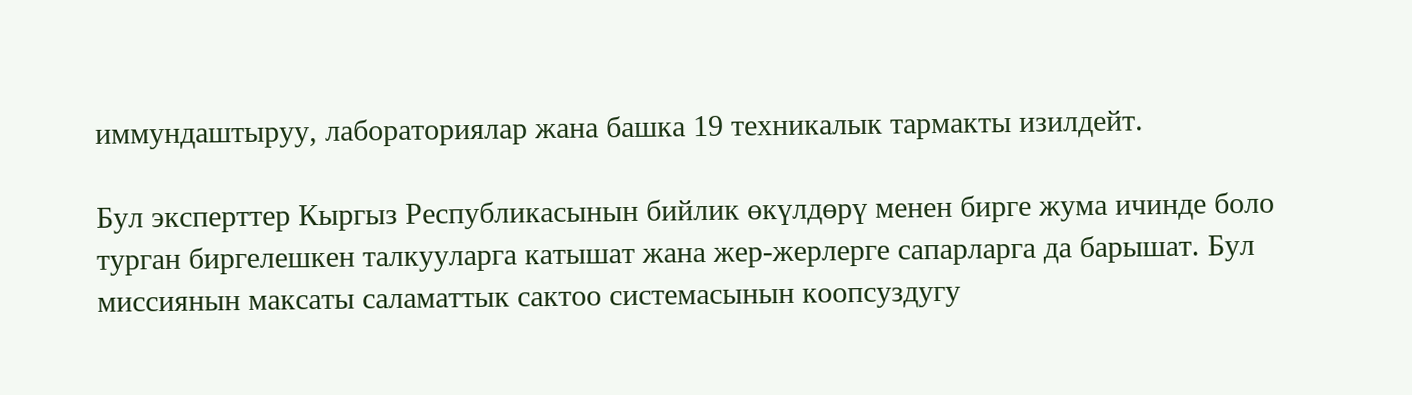иммундаштыруу, лабораториялар жана башка 19 техникалык тармакты изилдейт.

Бул эксперттер Кыргыз Республикасынын бийлик өкүлдөрү менен бирге жума ичинде боло турган биргелешкен талкууларга катышат жана жер-жерлерге сапарларга да барышат. Бул миссиянын максаты саламаттык сактоо системасынын коопсуздугу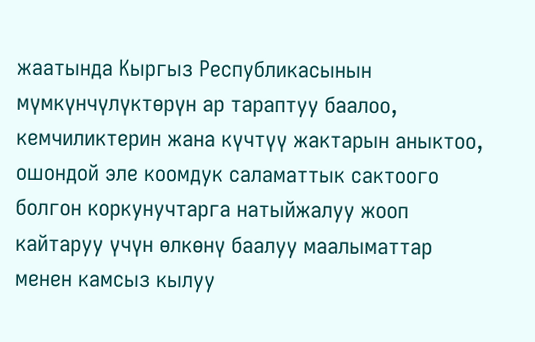жаатында Кыргыз Республикасынын мүмкүнчүлүктөрүн ар тараптуу баалоо, кемчиликтерин жана күчтүү жактарын аныктоо, ошондой эле коомдук саламаттык сактоого болгон коркунучтарга натыйжалуу жооп кайтаруу үчүн өлкөнү баалуу маалыматтар менен камсыз кылуу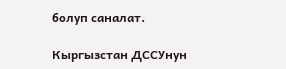болуп саналат.

Кыргызстан ДССУнун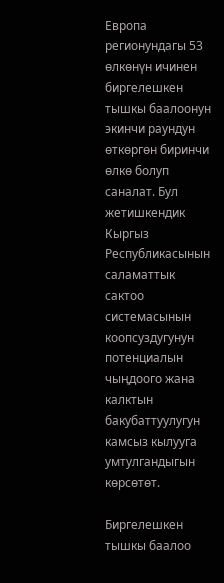Европа регионундагы 53 өлкөнүн ичинен биргелешкен тышкы баалоонун экинчи раундун өткөргөн биринчи өлкө болуп саналат. Бул жетишкендик Кыргыз Республикасынын саламаттык сактоо системасынын коопсуздугунун потенциалын чыңдоого жана калктын бакубаттуулугун камсыз кылууга умтулгандыгын көрсөтөт.

Биргелешкен тышкы баалоо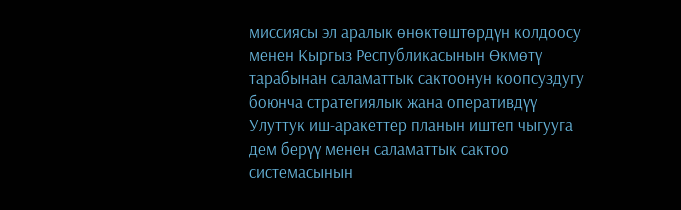миссиясы эл аралык өнөктөштөрдүн колдоосу менен Кыргыз Республикасынын Өкмөтү тарабынан саламаттык сактоонун коопсуздугу боюнча стратегиялык жана оперативдүү Улуттук иш-аракеттер планын иштеп чыгууга дем берүү менен саламаттык сактоо системасынын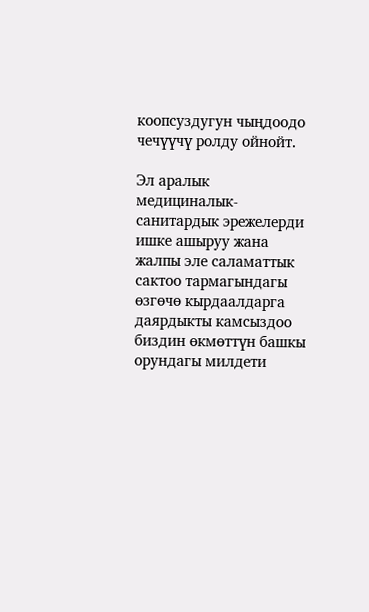коопсуздугун чыңдоодо чечүүчү ролду ойнойт.

Эл аралык медициналык-санитардык эрежелерди ишке ашыруу жана жалпы эле саламаттык сактоо тармагындагы өзгөчө кырдаалдарга даярдыкты камсыздоо биздин өкмөттүн башкы орундагы милдети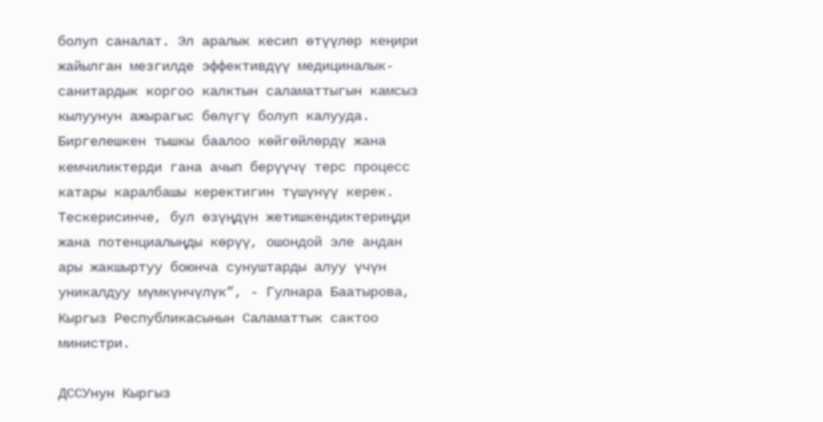болуп саналат. Эл аралык кесип өтүүлөр кеңири жайылган мезгилде эффективдүү медициналык-санитардык коргоо калктын саламаттыгын камсыз кылуунун ажырагыс бөлүгү болуп калууда. Биргелешкен тышкы баалоо көйгөйлөрдү жана кемчиликтерди гана ачып берүүчү терс процесс катары каралбашы керектигин түшүнүү керек. Тескерисинче, бул өзүңдүн жетишкендиктериңди жана потенциалыңды көрүү, ошондой эле андан ары жакшыртуу боюнча сунуштарды алуу үчүн уникалдуу мүмкүнчүлүк”, - Гулнара Баатырова, Кыргыз Республикасынын Саламаттык сактоо министри.

ДССУнун Кыргыз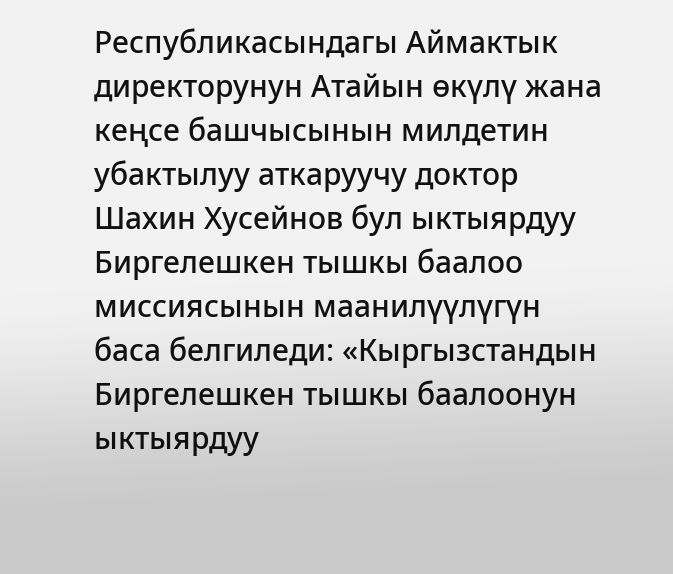Республикасындагы Аймактык директорунун Атайын өкүлү жана кеңсе башчысынын милдетин убактылуу аткаруучу доктор Шахин Хусейнов бул ыктыярдуу Биргелешкен тышкы баалоо миссиясынын маанилүүлүгүн баса белгиледи: «Кыргызстандын Биргелешкен тышкы баалоонун ыктыярдуу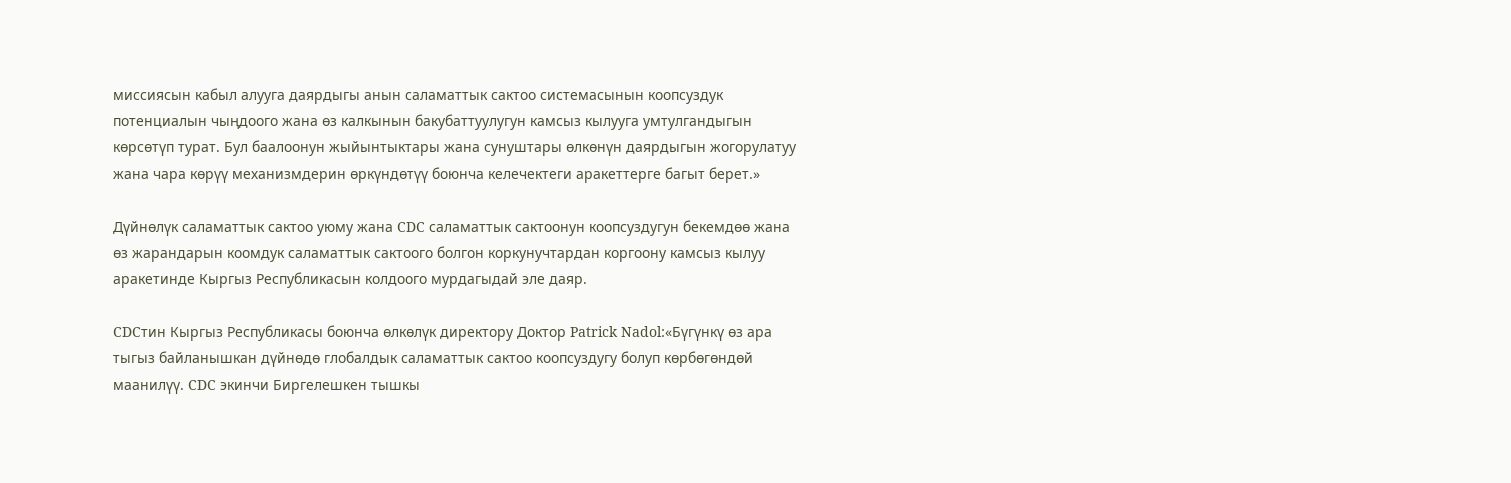миссиясын кабыл алууга даярдыгы анын саламаттык сактоо системасынын коопсуздук потенциалын чыңдоого жана өз калкынын бакубаттуулугун камсыз кылууга умтулгандыгын көрсөтүп турат. Бул баалоонун жыйынтыктары жана сунуштары өлкөнүн даярдыгын жогорулатуу жана чара көрүү механизмдерин өркүндөтүү боюнча келечектеги аракеттерге багыт берет.»

Дүйнөлүк саламаттык сактоо уюму жана CDC саламаттык сактоонун коопсуздугун бекемдөө жана өз жарандарын коомдук саламаттык сактоого болгон коркунучтардан коргоону камсыз кылуу аракетинде Кыргыз Республикасын колдоого мурдагыдай эле даяр.

CDCтин Кыргыз Республикасы боюнча өлкөлүк директору Доктор Patrick Nadol:«Бүгүнкү өз ара тыгыз байланышкан дүйнөдө глобалдык саламаттык сактоо коопсуздугу болуп көрбөгөндөй маанилүү. CDC экинчи Биргелешкен тышкы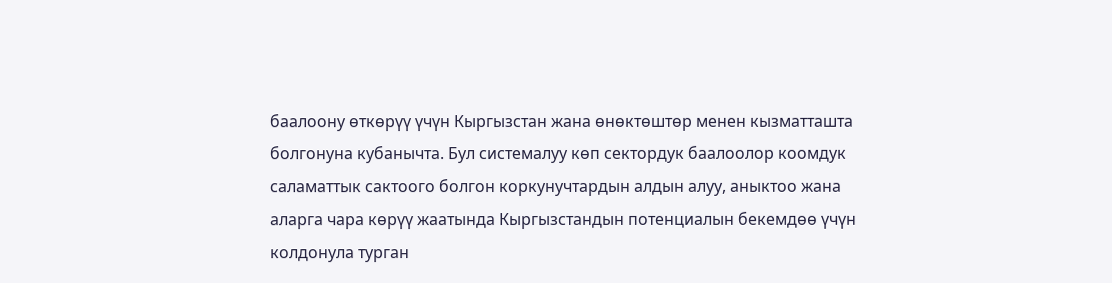баалоону өткөрүү үчүн Кыргызстан жана өнөктөштөр менен кызматташта болгонуна кубанычта. Бул системалуу көп сектордук баалоолор коомдук саламаттык сактоого болгон коркунучтардын алдын алуу, аныктоо жана аларга чара көрүү жаатында Кыргызстандын потенциалын бекемдөө үчүн колдонула турган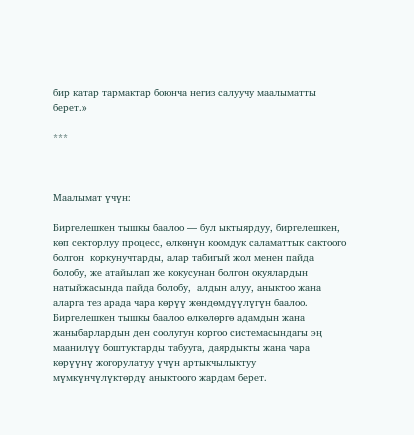бир катар тармактар боюнча негиз салуучу маалыматты берет.»

***



Маалымат үчүн:

Биргелешкен тышкы баалоо — бул ыктыярдуу, биргелешкен, көп секторлуу процесс, өлкөнүн коомдук саламаттык сактоого болгон  коркунучтарды, алар табигый жол менен пайда болобу, же атайылап же кокусунан болгон окуялардын натыйжасында пайда болобу,  алдын алуу, аныктоо жана аларга тез арада чара көрүү жөндөмдүүлүгүн баалоо. Биргелешкен тышкы баалоо өлкөлөргө адамдын жана жаныбарлардын ден соолугун коргоо системасындагы эң маанилүү боштуктарды табууга, даярдыкты жана чара көрүүнү жогорулатуу үчүн артыкчылыктуу мүмкүнчүлүктөрдү аныктоого жардам берет.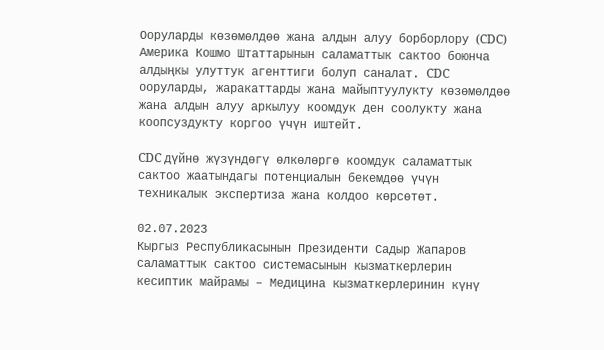Ооруларды көзөмөлдөө жана алдын алуу борборлору (CDC) Америка Кошмо Штаттарынын саламаттык сактоо боюнча алдыңкы улуттук агенттиги болуп саналат. CDC ооруларды, жаракаттарды жана майыптуулукту көзөмөлдөө жана алдын алуу аркылуу коомдук ден соолукту жана коопсуздукту коргоо үчүн иштейт.

CDC дүйнө жүзүндөгү өлкөлөргө коомдук саламаттык сактоо жаатындагы потенциалын бекемдөө үчүн техникалык экспертиза жана колдоо көрсөтөт.

02.07.2023
Кыргыз Республикасынын Президенти Садыр Жапаров саламаттык сактоо системасынын кызматкерлерин кесиптик майрамы – Медицина кызматкерлеринин күнү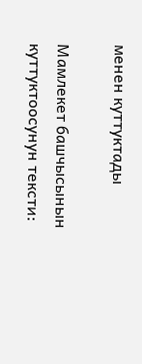менен куттуктады

Мамлекет башчысынын куттуктоосунун тексти: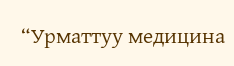“Урматтуу медицина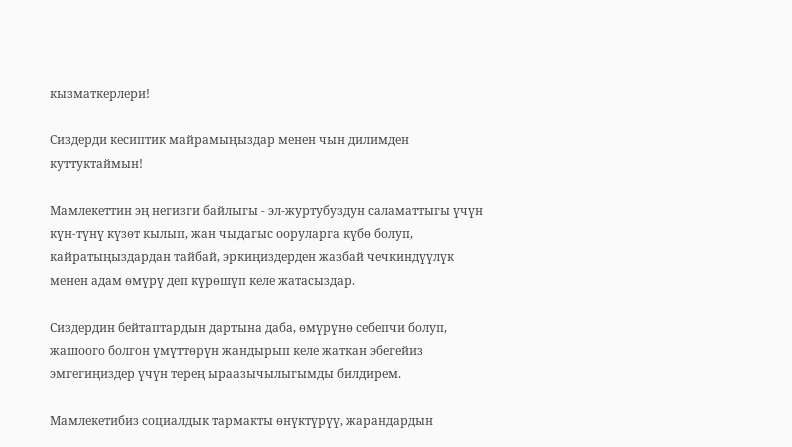кызматкерлери!

Сиздерди кесиптик майрамыңыздар менен чын дилимден куттуктаймын!

Мамлекеттин эң негизги байлыгы - эл-журтубуздун саламаттыгы үчүн күн-түнү күзөт кылып, жан чыдагыс ооруларга күбө болуп, кайратыңыздардан тайбай, эркиңиздерден жазбай чечкиндүүлүк менен адам өмүрү деп күрөшүп келе жатасыздар.

Сиздердин бейтаптардын дартына даба, өмүрүнө себепчи болуп, жашоого болгон үмүттөрүн жандырып келе жаткан эбегейиз эмгегиңиздер үчүн терең ыраазычылыгымды билдирем.

Мамлекетибиз социалдык тармакты өнүктүрүү, жарандардын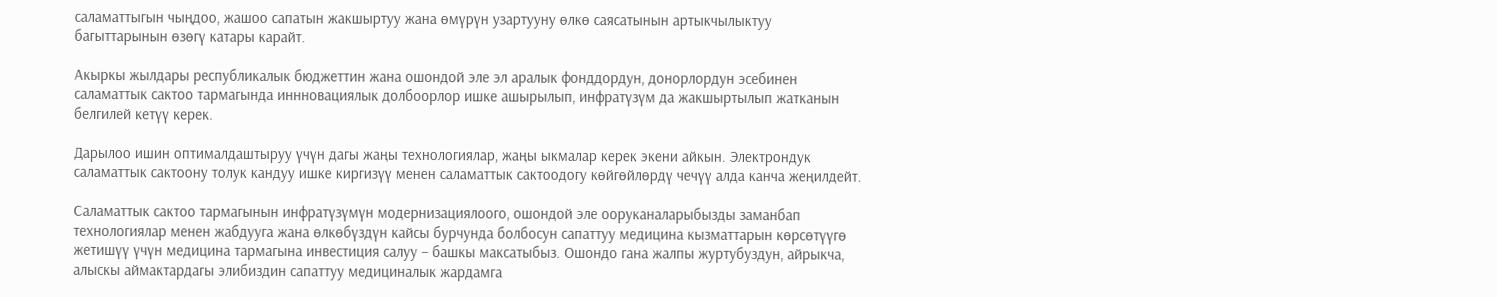саламаттыгын чыңдоо, жашоо сапатын жакшыртуу жана өмүрүн узартууну өлкө саясатынын артыкчылыктуу багыттарынын өзөгү катары карайт.

Акыркы жылдары республикалык бюджеттин жана ошондой эле эл аралык фонддордун, донорлордун эсебинен саламаттык сактоо тармагында иннновациялык долбоорлор ишке ашырылып, инфратүзүм да жакшыртылып жатканын белгилей кетүү керек.

Дарылоо ишин оптималдаштыруу үчүн дагы жаңы технологиялар, жаңы ыкмалар керек экени айкын. Электрондук саламаттык сактоону толук кандуу ишке киргизүү менен саламаттык сактоодогу көйгөйлөрдү чечүү алда канча жеңилдейт.

Саламаттык сактоо тармагынын инфратүзүмүн модернизациялоого, ошондой эле ооруканаларыбызды заманбап технологиялар менен жабдууга жана өлкөбүздүн кайсы бурчунда болбосун сапаттуу медицина кызматтарын көрсөтүүгө жетишүү үчүн медицина тармагына инвестиция салуу – башкы максатыбыз. Ошондо гана жалпы журтубуздун, айрыкча, алыскы аймактардагы элибиздин сапаттуу медициналык жардамга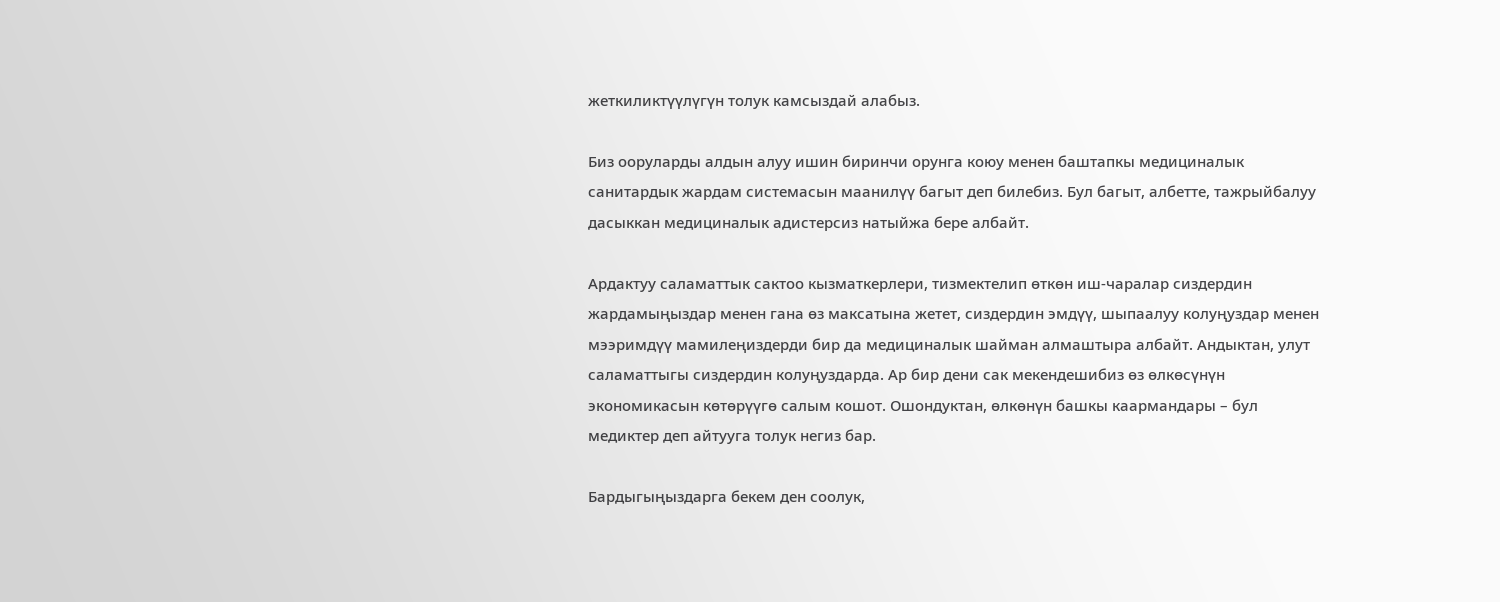жеткиликтүүлүгүн толук камсыздай алабыз.

Биз ооруларды алдын алуу ишин биринчи орунга коюу менен баштапкы медициналык санитардык жардам системасын маанилүү багыт деп билебиз. Бул багыт, албетте, тажрыйбалуу дасыккан медициналык адистерсиз натыйжа бере албайт.

Ардактуу саламаттык сактоо кызматкерлери, тизмектелип өткөн иш-чаралар сиздердин жардамыңыздар менен гана өз максатына жетет, сиздердин эмдүү, шыпаалуу колуңуздар менен мээримдүү мамилеңиздерди бир да медициналык шайман алмаштыра албайт. Андыктан, улут саламаттыгы сиздердин колуңуздарда. Ар бир дени сак мекендешибиз өз өлкөсүнүн экономикасын көтөрүүгө салым кошот. Ошондуктан, өлкөнүн башкы каармандары – бул медиктер деп айтууга толук негиз бар.

Бардыгыңыздарга бекем ден соолук,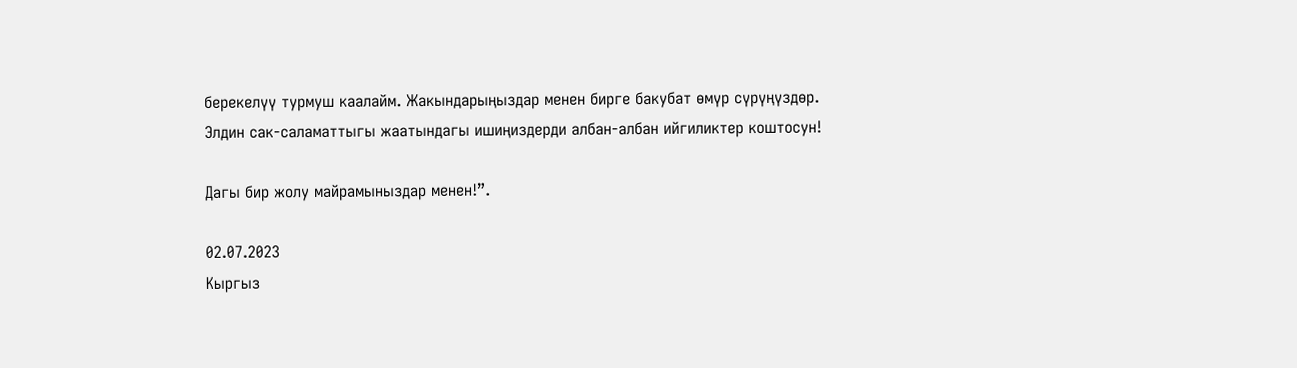берекелүү турмуш каалайм. Жакындарыңыздар менен бирге бакубат өмүр сүрүңүздөр. Элдин сак-саламаттыгы жаатындагы ишиңиздерди албан-албан ийгиликтер коштосун!

Дагы бир жолу майрамыныздар менен!”.

02.07.2023
Кыргыз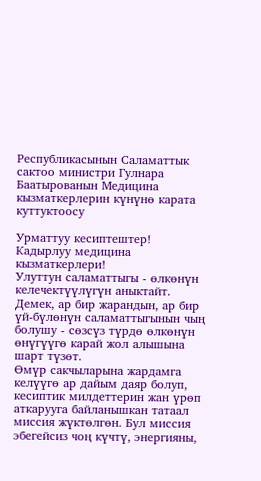Республикасынын Саламаттык сактоо министри Гулнара Баатырованын Медицина кызматкерлерин күнүнө карата куттуктоосу

Урматтуу кесиптештер!
Кадырлуу медицина кызматкерлери!
Улуттун саламаттыгы - өлкөнүн келечектүүлүгүн аныктайт. Демек, ар бир жарандын, ар бир үй-бүлөнүн саламаттыгынын чың болушу - сөзсүз түрдө өлкөнүн өнүгүүгө карай жол алышына шарт түзөт.
Өмүр сакчыларына жардамга келүүгө ар дайым даяр болуп, кесиптик милдеттерин жан үрөп аткарууга байланышкан татаал миссия жүктөлгөн. Бул миссия эбегейсиз чоң күчтү, энергияны,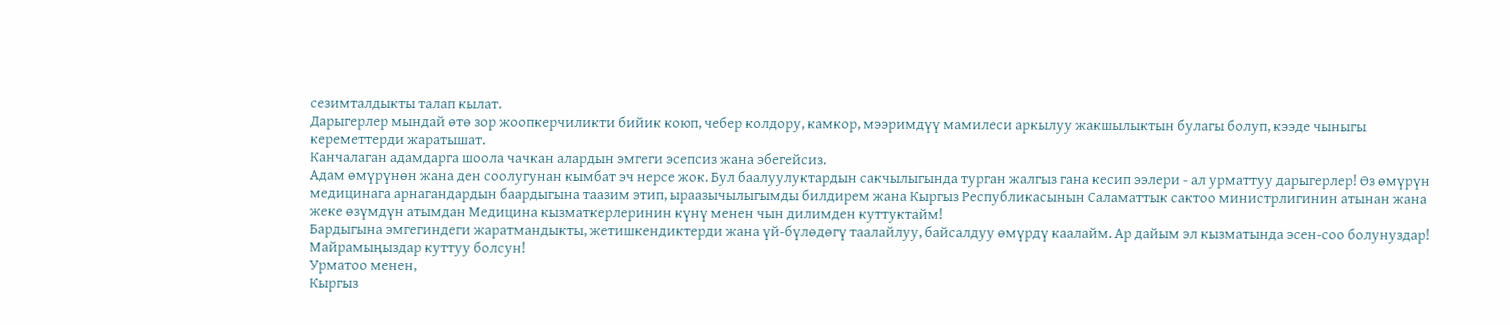сезимталдыкты талап кылат.
Дарыгерлер мындай өтө зор жоопкерчиликти бийик коюп, чебер колдору, камкор, мээримдүү мамилеси аркылуу жакшылыктын булагы болуп, кээде чыныгы кереметтерди жаратышат.
Канчалаган адамдарга шоола чачкан алардын эмгеги эсепсиз жана эбегейсиз.
Адам өмүрүнөн жана ден соолугунан кымбат эч нерсе жок. Бул баалуулуктардын сакчылыгында турган жалгыз гана кесип ээлери - ал урматтуу дарыгерлер! Өз өмүрүн медицинага арнагандардын баардыгына таазим этип, ыраазычылыгымды билдирем жана Кыргыз Республикасынын Саламаттык сактоо министрлигинин атынан жана жеке өзүмдүн атымдан Медицина кызматкерлеринин күнү менен чын дилимден куттуктайм!
Бардыгына эмгегиндеги жаратмандыкты, жетишкендиктерди жана үй-бүлөдөгү таалайлуу, байсалдуу өмүрдү каалайм. Ар дайым эл кызматында эсен-соо болунуздар!
Майрамыңыздар куттуу болсун!
Урматоо менен,
Кыргыз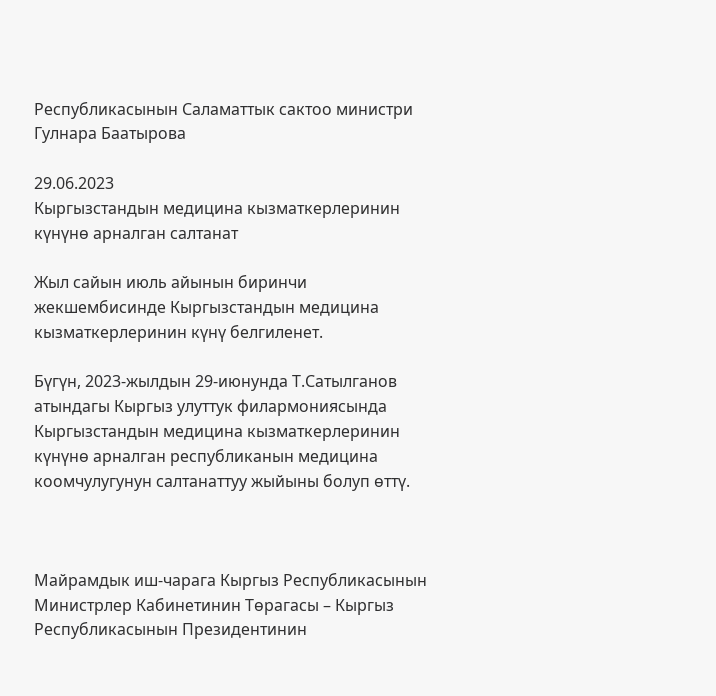Республикасынын Саламаттык сактоо министри
Гулнара Баатырова

29.06.2023
Кыргызстандын медицина кызматкерлеринин күнүнө арналган салтанат

Жыл сайын июль айынын биринчи жекшембисинде Кыргызстандын медицина кызматкерлеринин күнү белгиленет.

Бүгүн, 2023-жылдын 29-июнунда Т.Сатылганов атындагы Кыргыз улуттук филармониясында Кыргызстандын медицина кызматкерлеринин күнүнө арналган республиканын медицина коомчулугунун салтанаттуу жыйыны болуп өттү.



Майрамдык иш-чарага Кыргыз Республикасынын Министрлер Кабинетинин Төрагасы – Кыргыз Республикасынын Президентинин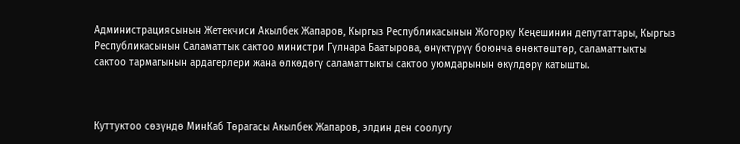Администрациясынын Жетекчиси Акылбек Жапаров, Кыргыз Республикасынын Жогорку Кеңешинин депутаттары, Кыргыз Республикасынын Саламаттык сактоо министри Гүлнара Баатырова, өнүктүрүү боюнча өнөктөштөр, саламаттыкты сактоо тармагынын ардагерлери жана өлкөдөгү саламаттыкты сактоо уюмдарынын өкүлдөрү катышты.



Куттуктоо сөзүндө МинКаб Төрагасы Акылбек Жапаров, элдин ден соолугу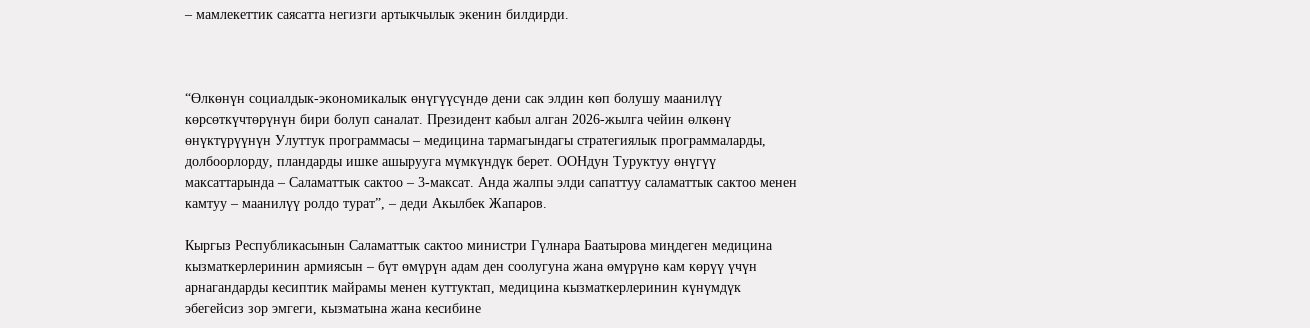– мамлекеттик саясатта негизги артыкчылык экенин билдирди.



“Өлкөнүн социалдык-экономикалык өнүгүүсүндө дени сак элдин көп болушу маанилүү көрсөткүчтөрүнүн бири болуп саналат. Президент кабыл алган 2026-жылга чейин өлкөнү өнүктүрүүнүн Улуттук программасы – медицина тармагындагы стратегиялык программаларды, долбоорлорду, пландарды ишке ашырууга мүмкүндүк берет. ООНдун Туруктуу өнүгүү максаттарында – Саламаттык сактоо – 3-максат. Анда жалпы элди сапаттуу саламаттык сактоо менен камтуу – маанилүү ролдо турат”, – деди Акылбек Жапаров.

Кыргыз Республикасынын Саламаттык сактоо министри Гүлнара Баатырова миңдеген медицина кызматкерлеринин армиясын – бүт өмүрүн адам ден соолугуна жана өмүрүнө кам көрүү үчүн арнагандарды кесиптик майрамы менен куттуктап, медицина кызматкерлеринин күнүмдүк эбегейсиз зор эмгеги, кызматына жана кесибине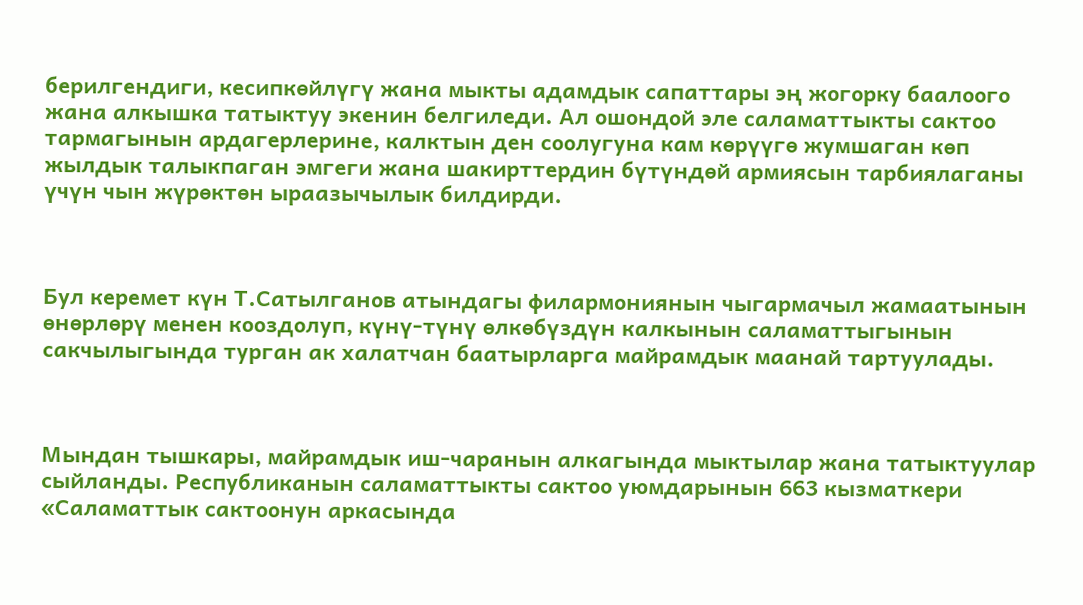берилгендиги, кесипкөйлүгү жана мыкты адамдык сапаттары эң жогорку баалоого жана алкышка татыктуу экенин белгиледи. Ал ошондой эле саламаттыкты сактоо тармагынын ардагерлерине, калктын ден соолугуна кам көрүүгө жумшаган көп жылдык талыкпаган эмгеги жана шакирттердин бүтүндөй армиясын тарбиялаганы үчүн чын жүрөктөн ыраазычылык билдирди.



Бул керемет күн Т.Сатылганов атындагы филармониянын чыгармачыл жамаатынын өнөрлөрү менен кооздолуп, күнү-түнү өлкөбүздүн калкынын саламаттыгынын сакчылыгында турган ак халатчан баатырларга майрамдык маанай тартуулады.



Мындан тышкары, майрамдык иш-чаранын алкагында мыктылар жана татыктуулар сыйланды. Республиканын саламаттыкты сактоо уюмдарынын 663 кызматкери «Саламаттык сактоонун аркасында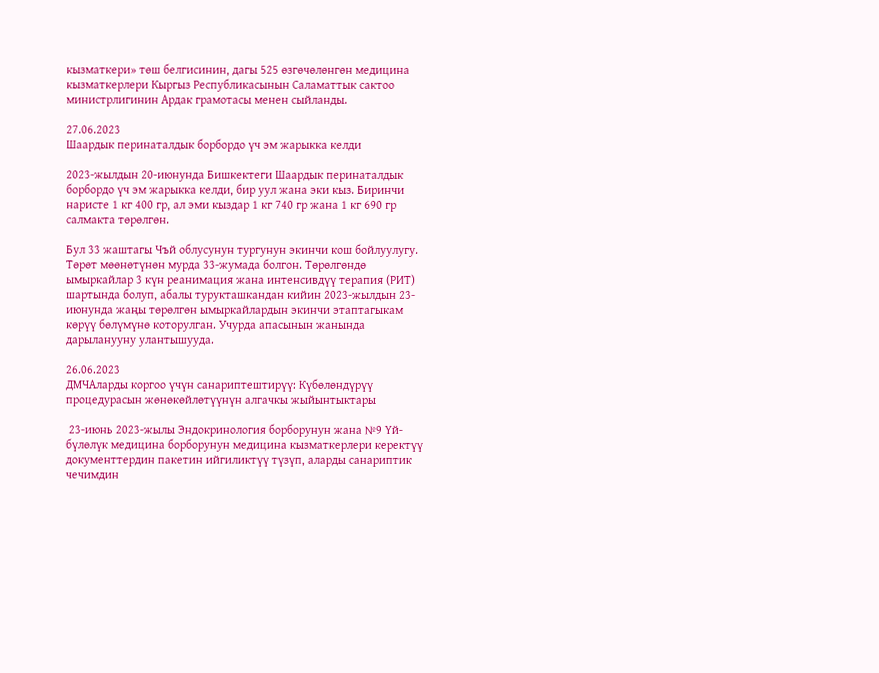кызматкери» төш белгисинин, дагы 525 өзгөчөлөнгөн медицина кызматкерлери Кыргыз Республикасынын Саламаттык сактоо министрлигинин Ардак грамотасы менен сыйланды.

27.06.2023
Шаардык перинаталдык борбордо үч эм жарыкка келди

2023-жылдын 20-июнунда Бишкектеги Шаардык перинаталдык борбордо үч эм жарыкка келди, бир уул жана эки кыз. Биринчи наристе 1 кг 400 гр, ал эми кыздар 1 кг 740 гр жана 1 кг 690 гр салмакта төрөлгөн.

Бул 33 жаштагы Чъй облусунун тургунун экинчи кош бойлуулугу. Төрөт мөөнөтүнөн мурда 33-жумада болгон. Төрөлгөндө ымыркайлар 3 күн реанимация жана интенсивдүү терапия (РИТ) шартында болуп, абалы турукташкандан кийин 2023-жылдын 23-июнунда жаңы төрөлгөн ымыркайлардын экинчи этаптагыкам көрүү бөлүмүнө которулган. Учурда апасынын жанында дарыланууну улантышууда.

26.06.2023
ДМЧАларды коргоо үчүн санариптештирүү: Күбөлөндүрүү процедурасын жөнөкөйлөтүүнүн алгачкы жыйынтыктары

 23-июнь 2023-жылы Эндокринология борборунун жана №9 Үй-бүлөлүк медицина борборунун медицина кызматкерлери керектүү документтердин пакетин ийгиликтүү түзүп, аларды санариптик чечимдин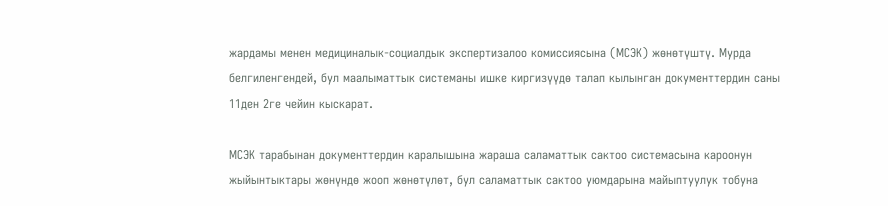жардамы менен медициналык-социалдык экспертизалоо комиссиясына (МСЭК) жөнөтүштү. Мурда белгиленгендей, бул маалыматтык системаны ишке киргизүүдө талап кылынган документтердин саны 11ден 2ге чейин кыскарат.

МСЭК тарабынан документтердин каралышына жараша саламаттык сактоо системасына кароонун жыйынтыктары жөнүндө жооп жөнөтүлөт, бул саламаттык сактоо уюмдарына майыптуулук тобуна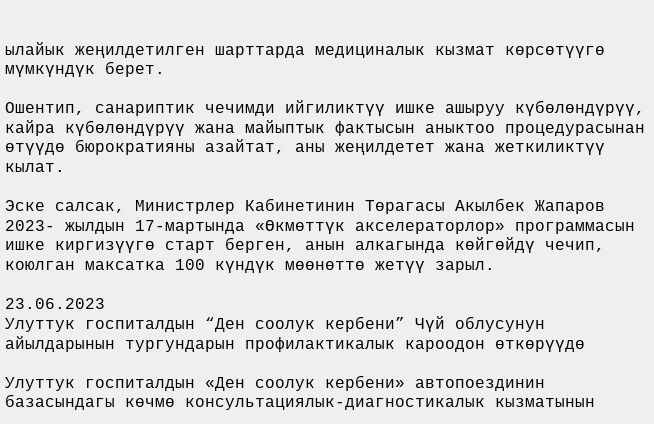ылайык жеңилдетилген шарттарда медициналык кызмат көрсөтүүгө мүмкүндүк берет.

Ошентип, санариптик чечимди ийгиликтүү ишке ашыруу күбөлөндүрүү, кайра күбөлөндүрүү жана майыптык фактысын аныктоо процедурасынан өтүүдө бюрократияны азайтат, аны жеңилдетет жана жеткиликтүү кылат.

Эске салсак, Министрлер Кабинетинин Төрагасы Акылбек Жапаров 2023- жылдын 17-мартында «Өкмөттүк акселераторлор» программасын ишке киргизүүгө старт берген, анын алкагында көйгөйдү чечип, коюлган максатка 100 күндүк мөөнөттө жетүү зарыл.

23.06.2023
Улуттук госпиталдын “Ден соолук кербени” Чүй облусунун айылдарынын тургундарын профилактикалык кароодон өткөрүүдө

Улуттук госпиталдын «Ден соолук кербени» автопоездинин базасындагы көчмө консультациялык-диагностикалык кызматынын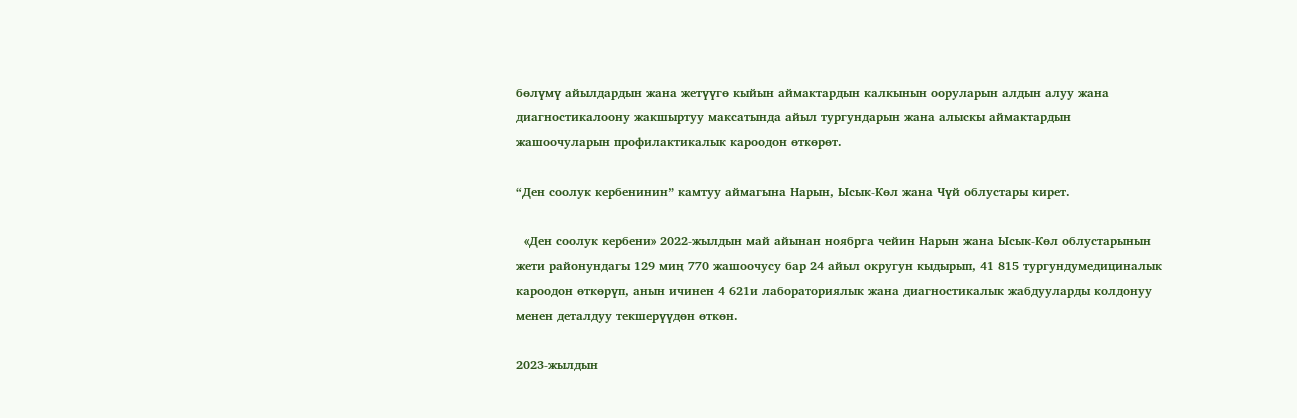бөлүмү айылдардын жана жетүүгө кыйын аймактардын калкынын ооруларын алдын алуу жана диагностикалоону жакшыртуу максатында айыл тургундарын жана алыскы аймактардын жашоочуларын профилактикалык кароодон өткөрөт.

“Ден соолук кербенинин” камтуу аймагына Нарын, Ысык-Көл жана Чүй облустары кирет.

  «Ден соолук кербени» 2022-жылдын май айынан ноябрга чейин Нарын жана Ысык-Көл облустарынын жети районундагы 129 миң 770 жашоочусу бар 24 айыл округун кыдырып, 41 815 тургундумедициналык кароодон өткөрүп, анын ичинен 4 621и лабораториялык жана диагностикалык жабдууларды колдонуу менен деталдуу текшерүүдөн өткөн.

2023-жылдын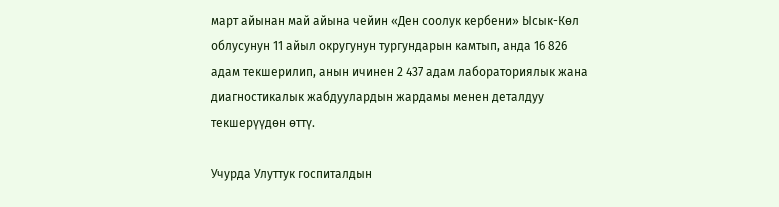март айынан май айына чейин «Ден соолук кербени» Ысык-Көл облусунун 11 айыл округунун тургундарын камтып, анда 16 826 адам текшерилип, анын ичинен 2 437 адам лабораториялык жана диагностикалык жабдуулардын жардамы менен деталдуу текшерүүдөн өттү.

Учурда Улуттук госпиталдын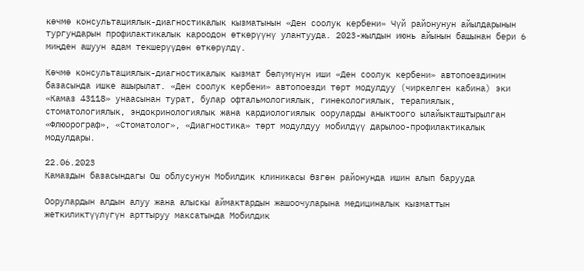көчмө консультациялык-диагностикалык кызматынын «Ден соолук кербени» Чүй районунун айылдарынын тургундарын профилактикалык кароодон өткөрүүнү улантууда. 2023-жылдын июнь айынын башынан бери 6 миңден ашуун адам текшерүүдөн өткөрүлдү.

Көчмө консультациялык-диагностикалык кызмат бөлүмүнүн иши «Ден соолук кербени» автопоездинин базасында ишке ашырылат. «Ден соолук кербени» автопоезди төрт модулдуу (чиркелген кабина) эки «Камаз 43118» унаасынан турат, булар офтальмологиялык, гинекологиялык, терапиялык, стоматологиялык, эндокринологиялык жана кардиологиялык ооруларды аныктоого ылайыкташтырылган «Флюорограф», «Стоматолог», «Диагностика» төрт модулдуу мобилдүү дарылоо-профилактикалык модулдары.

22.06.2023
Камаздын базасындагы Ош облусунун Мобилдик клиникасы Өзгөн районунда ишин алып барууда

Оорулардын алдын алуу жана алыскы аймактардын жашоочуларына медициналык кызматтын жеткиликтүүлүгүн арттыруу максатында Мобилдик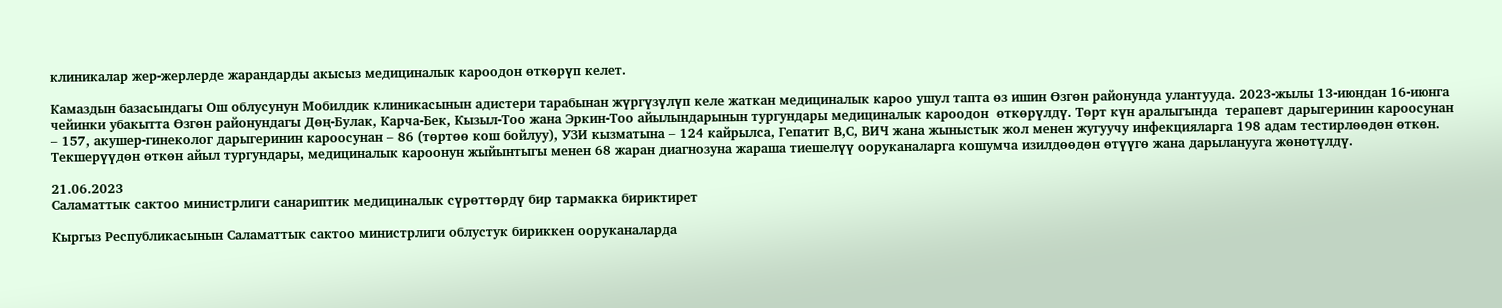клиникалар жер-жерлерде жарандарды акысыз медициналык кароодон өткөрүп келет.

Камаздын базасындагы Ош облусунун Мобилдик клиникасынын адистери тарабынан жүргүзүлүп келе жаткан медициналык кароо ушул тапта өз ишин Өзгөн районунда улантууда. 2023-жылы 13-июндан 16-июнга чейинки убакытта Өзгөн районундагы Дөң-Булак, Карча-Бек, Кызыл-Тоо жана Эркин-Тоо айылындарынын тургундары медициналык кароодон  өткөрүлдү. Төрт күн аралыгында  терапевт дарыгеринин кароосунан – 157, акушер-гинеколог дарыгеринин кароосунан – 86 (төртөө кош бойлуу), УЗИ кызматына – 124 кайрылса, Гепатит В,С, ВИЧ жана жыныстык жол менен жугуучу инфекцияларга 198 адам тестирлөөдөн өткөн. Текшерүүдөн өткөн айыл тургундары, медициналык кароонун жыйынтыгы менен 68 жаран диагнозуна жараша тиешелүү ооруканаларга кошумча изилдөөдөн өтүүгө жана дарыланууга жөнөтүлдү.

21.06.2023
Саламаттык сактоо министрлиги санариптик медициналык сүрөттөрдү бир тармакка бириктирет

Кыргыз Республикасынын Саламаттык сактоо министрлиги облустук бириккен ооруканаларда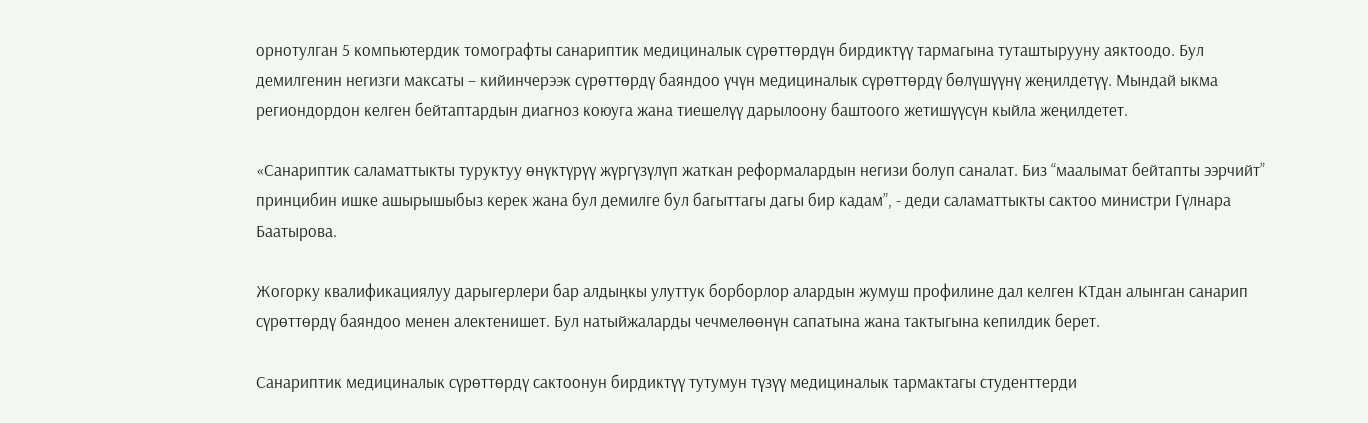орнотулган 5 компьютердик томографты санариптик медициналык сүрөттөрдүн бирдиктүү тармагына туташтырууну аяктоодо. Бул демилгенин негизги максаты – кийинчерээк сүрөттөрдү баяндоо үчүн медициналык сүрөттөрдү бөлүшүүнү жеңилдетүү. Мындай ыкма региондордон келген бейтаптардын диагноз коюуга жана тиешелүү дарылоону баштоого жетишүүсүн кыйла жеңилдетет.

«Санариптик саламаттыкты туруктуу өнүктүрүү жүргүзүлүп жаткан реформалардын негизи болуп саналат. Биз “маалымат бейтапты ээрчийт” принцибин ишке ашырышыбыз керек жана бул демилге бул багыттагы дагы бир кадам”, - деди саламаттыкты сактоо министри Гүлнара Баатырова.

Жогорку квалификациялуу дарыгерлери бар алдыңкы улуттук борборлор алардын жумуш профилине дал келген КТдан алынган санарип сүрөттөрдү баяндоо менен алектенишет. Бул натыйжаларды чечмелөөнүн сапатына жана тактыгына кепилдик берет.

Санариптик медициналык сүрөттөрдү сактоонун бирдиктүү тутумун түзүү медициналык тармактагы студенттерди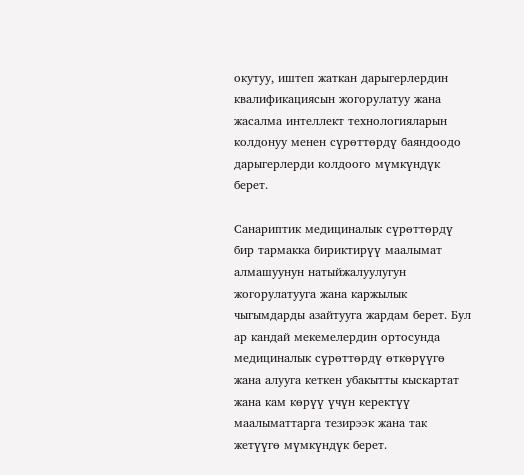окутуу, иштеп жаткан дарыгерлердин квалификациясын жогорулатуу жана жасалма интеллект технологияларын колдонуу менен сүрөттөрдү баяндоодо дарыгерлерди колдоого мүмкүндүк берет.

Санариптик медициналык сүрөттөрдү бир тармакка бириктирүү маалымат алмашуунун натыйжалуулугун жогорулатууга жана каржылык чыгымдарды азайтууга жардам берет. Бул ар кандай мекемелердин ортосунда медициналык сүрөттөрдү өткөрүүгө жана алууга кеткен убакытты кыскартат жана кам көрүү үчүн керектүү маалыматтарга тезирээк жана так жетүүгө мүмкүндүк берет.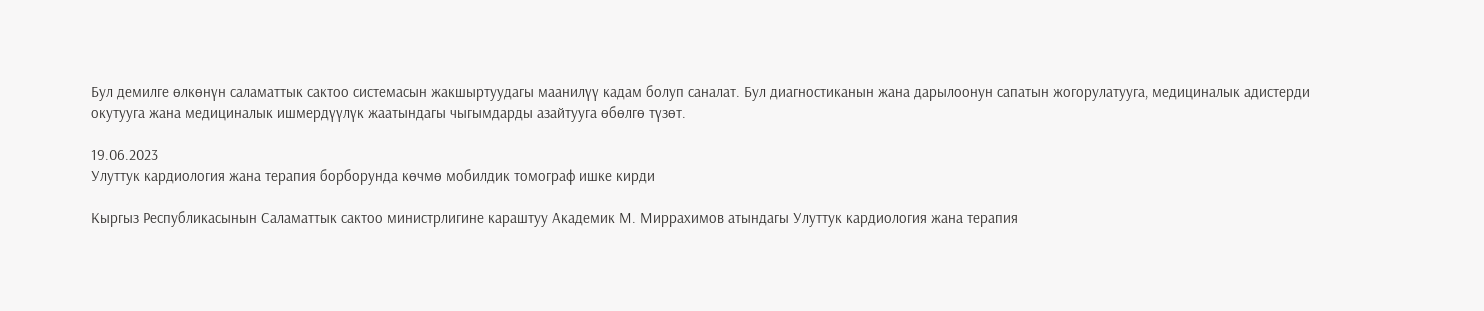Бул демилге өлкөнүн саламаттык сактоо системасын жакшыртуудагы маанилүү кадам болуп саналат. Бул диагностиканын жана дарылоонун сапатын жогорулатууга, медициналык адистерди окутууга жана медициналык ишмердүүлүк жаатындагы чыгымдарды азайтууга өбөлгө түзөт.

19.06.2023
Улуттук кардиология жана терапия борборунда көчмө мобилдик томограф ишке кирди

Кыргыз Республикасынын Саламаттык сактоо министрлигине караштуу Академик М. Миррахимов атындагы Улуттук кардиология жана терапия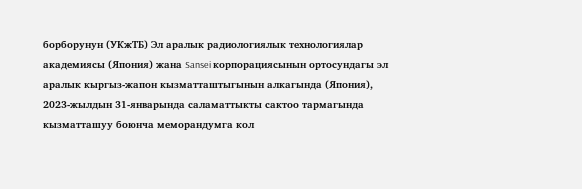борборунун (УКжТБ) Эл аралык радиологиялык технологиялар академиясы (Япония) жана Sansei корпорациясынын ортосундагы эл аралык кыргыз-жапон кызматташтыгынын алкагында (Япония), 2023-жылдын 31-январында саламаттыкты сактоо тармагында кызматташуу боюнча меморандумга кол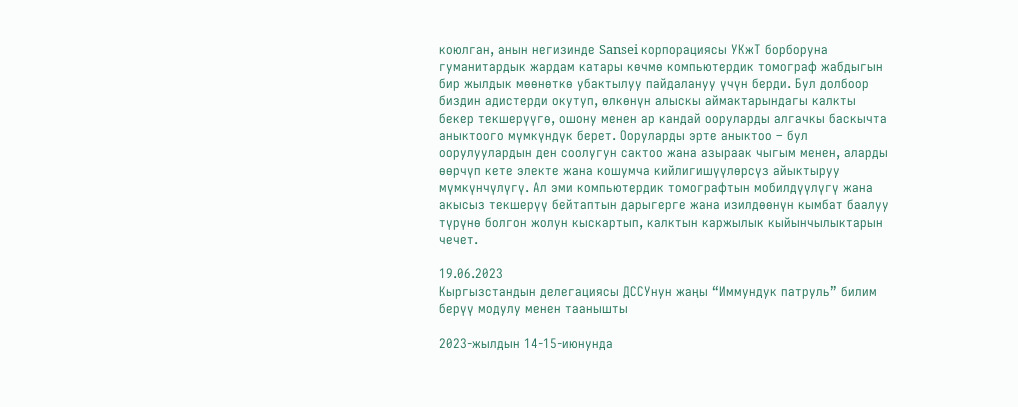коюлган, анын негизинде Sansei корпорациясы УКжТ борборуна гуманитардык жардам катары көчмө компьютердик томограф жабдыгын бир жылдык мөөнөткө убактылуу пайдалануу үчүн берди. Бул долбоор биздин адистерди окутуп, өлкөнүн алыскы аймактарындагы калкты бекер текшерүүгө, ошону менен ар кандай ооруларды алгачкы баскычта аныктоого мүмкүндүк берет. Ооруларды эрте аныктоо – бул оорулуулардын ден соолугун сактоо жана азыраак чыгым менен, аларды өөрчүп кете электе жана кошумча кийлигишүүлөрсүз айыктыруу мүмкүнчүлүгү. Ал эми компьютердик томографтын мобилдүүлүгү жана акысыз текшерүү бейтаптын дарыгерге жана изилдөөнүн кымбат баалуу түрүнө болгон жолун кыскартып, калктын каржылык кыйынчылыктарын чечет.

19.06.2023
Кыргызстандын делегациясы ДССУнун жаңы “Иммундук патруль” билим берүү модулу менен таанышты

2023-жылдын 14-15-июнунда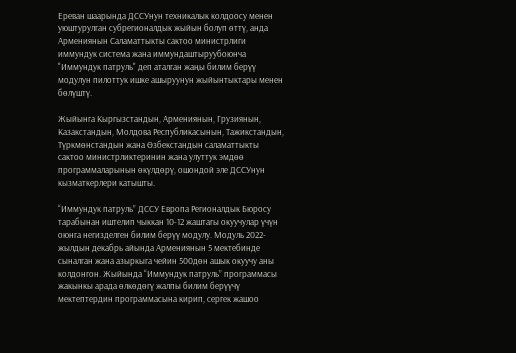Ереван шаарында ДССУнун техникалык колдоосу менен уюштурулган субрегионалдык жыйын болуп өттү, анда Армениянын Саламаттыкты сактоо министрлиги иммундук система жана иммундаштыруубоюнча "Иммундук патруль" деп аталган жаңы билим берүү модулун пилоттук ишке ашыруунун жыйынтыктары менен бөлүштү.

Жыйынга Кыргызстандын, Армениянын, Грузиянын, Казакстандын, Молдова Республикасынын, Тажикстандын, Түркмөнстандын жана Өзбекстандын саламаттыкты сактоо министрликтеринин жана улуттук эмдөө программаларынын өкүлдөрү, ошондой эле ДССУнун кызматкерлери катышты.

“Иммундук патруль” ДССУ Европа Регионалдык Бюросу тарабынан иштелип чыккан 10-12 жаштагы окуучулар үчүн оюнга негизделген билим берүү модулу. Модуль 2022-жылдын декабрь айында Армениянын 5 мектебинде сыналган жана азыркыга чейин 500дөн ашык окуучу аны колдонгон. Жыйында “Иммундук патруль” программасы жакынкы арада өлкөдөгү жалпы билим берүүчү мектептердин программасына кирип, сергек жашоо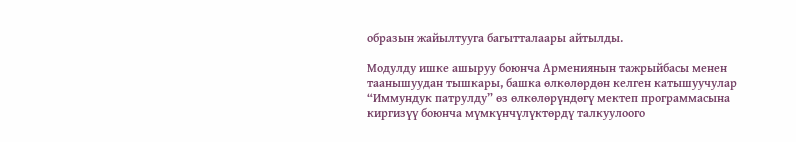образын жайылтууга багытталаары айтылды.

Модулду ишке ашыруу боюнча Армениянын тажрыйбасы менен таанышуудан тышкары, башка өлкөлөрдөн келген катышуучулар “Иммундук патрулду” өз өлкөлөрүндөгү мектеп программасына киргизүү боюнча мүмкүнчүлүктөрдү талкуулоого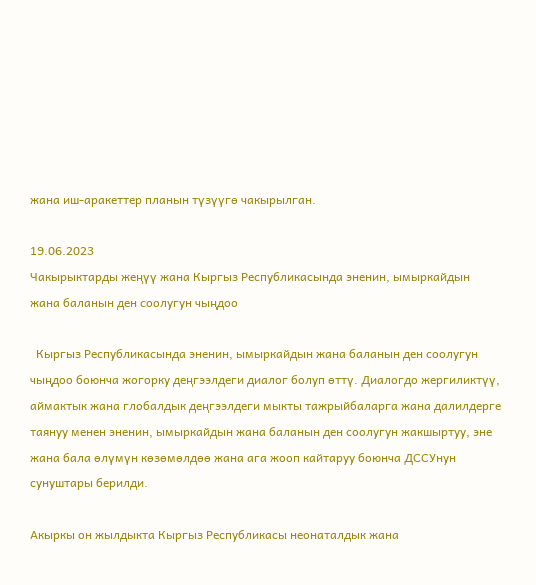жана иш-аракеттер планын түзүүгө чакырылган.

19.06.2023
Чакырыктарды жеңүү жана Кыргыз Республикасында эненин, ымыркайдын жана баланын ден соолугун чыңдоо

  Кыргыз Республикасында эненин, ымыркайдын жана баланын ден соолугун чыңдоо боюнча жогорку деңгээлдеги диалог болуп өттү. Диалогдо жергиликтүү, аймактык жана глобалдык деңгээлдеги мыкты тажрыйбаларга жана далилдерге таянуу менен эненин, ымыркайдын жана баланын ден соолугун жакшыртуу, эне жана бала өлүмүн көзөмөлдөө жана ага жооп кайтаруу боюнча ДССУнун сунуштары берилди.

Акыркы он жылдыкта Кыргыз Республикасы неонаталдык жана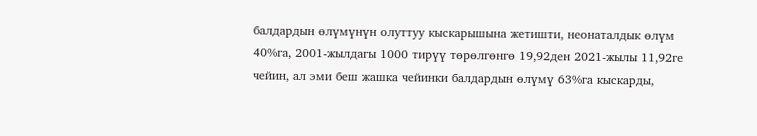балдардын өлүмүнүн олуттуу кыскарышына жетишти, неонаталдык өлүм 40%га, 2001-жылдагы 1000 тирүү төрөлгөнгө 19,92ден 2021-жылы 11,92ге чейин, ал эми беш жашка чейинки балдардын өлүмү 63%га кыскарды,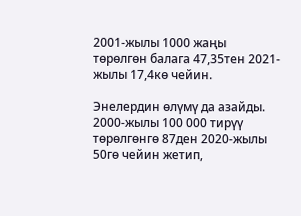2001-жылы 1000 жаңы төрөлгөн балага 47,35тен 2021-жылы 17,4кө чейин.

Энелердин өлүмү да азайды. 2000-жылы 100 000 тирүү төрөлгөнгө 87ден 2020-жылы 50гө чейин жетип,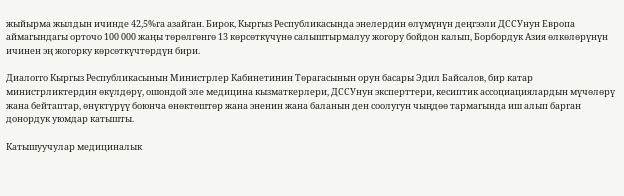жыйырма жылдын ичинде 42,5%га азайган. Бирок, Кыргыз Республикасында энелердин өлүмүнүн деңгээли ДССУнун Европа аймагындагы орточо 100 000 жаңы төрөлгөнгө 13 көрсөткүчүнө салыштырмалуу жогору бойдон калып, Борбордук Азия өлкөлөрүнүн ичинен эң жогорку көрсөткүчтөрдүн бири.

Диалогго Кыргыз Республикасынын Министрлер Кабинетинин Төрагасынын орун басары Эдил Байсалов, бир катар министрликтердин өкүлдөрү, ошондой эле медицина кызматкерлери, ДССУнун эксперттери, кесиптик ассоциациялардын мүчөлөрү жана бейтаптар, өнүктүрүү боюнча өнөктөштөр жана эненин жана баланын ден соолугун чыңдөө тармагында иш алып барган донордук уюмдар катышты.

Катышуучулар медициналык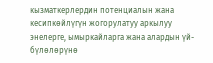кызматкерлердин потенциалын жана кесипкөйлүгүн жогорулатуу аркылуу энелерге, ымыркайларга жана алардын үй-бүлөлөрүнө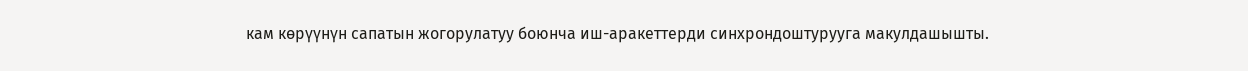кам көрүүнүн сапатын жогорулатуу боюнча иш-аракеттерди синхрондоштурууга макулдашышты.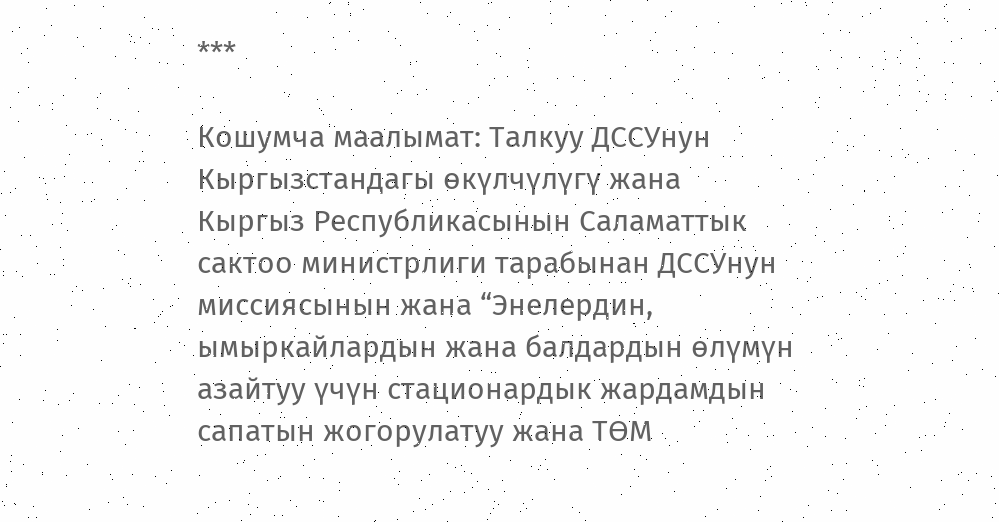***

Кошумча маалымат: Талкуу ДССУнун Кыргызстандагы өкүлчүлүгү жана Кыргыз Республикасынын Саламаттык сактоо министрлиги тарабынан ДССУнун миссиясынын жана “Энелердин, ымыркайлардын жана балдардын өлүмүн азайтуу үчүн стационардык жардамдын сапатын жогорулатуу жана ТӨМ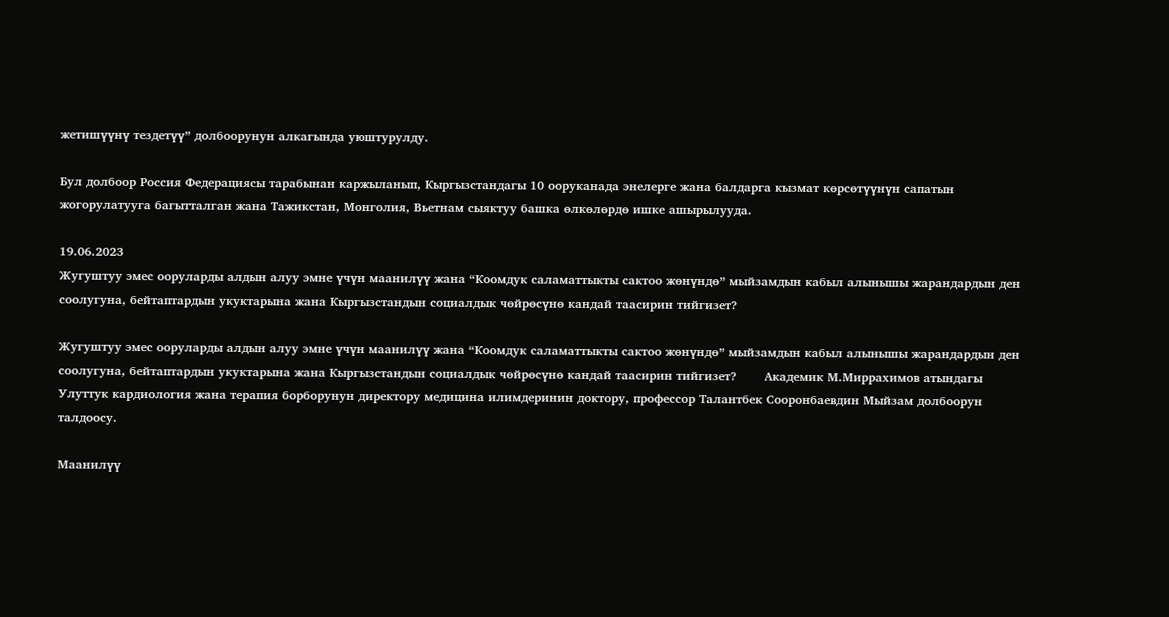жетишүүнү тездетүү” долбоорунун алкагында уюштурулду.

Бул долбоор Россия Федерациясы тарабынан каржыланып, Кыргызстандагы 10 ооруканада энелерге жана балдарга кызмат көрсөтүүнүн сапатын жогорулатууга багытталган жана Тажикстан, Монголия, Вьетнам сыяктуу башка өлкөлөрдө ишке ашырылууда.

19.06.2023
Жугуштуу эмес ооруларды алдын алуу эмне үчүн маанилүү жана “Коомдук саламаттыкты сактоо жөнүндө” мыйзамдын кабыл алынышы жарандардын ден соолугуна, бейтаптардын укуктарына жана Кыргызстандын социалдык чөйрөсүнө кандай таасирин тийгизет?

Жугуштуу эмес ооруларды алдын алуу эмне үчүн маанилүү жана “Коомдук саламаттыкты сактоо жөнүндө” мыйзамдын кабыл алынышы жарандардын ден соолугуна, бейтаптардын укуктарына жана Кыргызстандын социалдык чөйрөсүнө кандай таасирин тийгизет?       Академик М.Миррахимов атындагы Улуттук кардиология жана терапия борборунун директору медицина илимдеринин доктору, профессор Талантбек Сооронбаевдин Мыйзам долбоорун талдоосу.

Маанилүү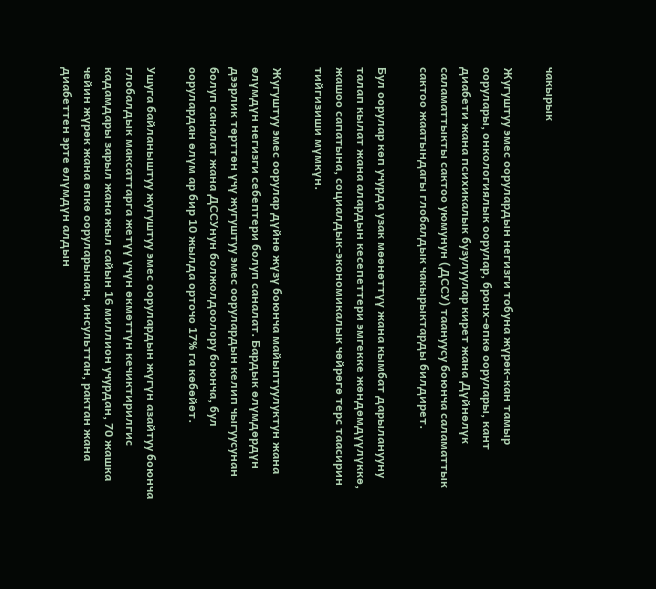чакырык

Жугуштуу эмес оорулардын негизги тобуна жүрөк-кан тамыр оорулары, онкологиялык оорулар, бронх-өпкө оорулары, кант диабети жана психикалык бузулуулар кирет жана Дүйнөлүк саламаттыкты сактоо уюмунун (ДССУ) таануусу боюнча саламаттык сактоо жаатындагы глобалдык чакырыктарды билдирет.

Бул оорулар көп учурда узак мөөнөттүү жана кымбат дарыланууну талап кылат жана алардын кесепеттери эмгекке жөндөмдүүлүккө, жашоо сапатына, социалдык-экономикалык чөйрөгө терс таасирин тийгизиши мүмкүн.

Жугуштуу эмес оорулар дүйнө жүзү боюнча майыптуулуктун жана өлүмдүн негизги себептери болуп саналат. Бардык өлүмдөрдүн дээрлик төрттөн үчү жугуштуу эмес оорулардын келип чыгуусунан болуп саналат жана ДССУнун болжолдоолору боюнча, бул оорулардан өлүм ар бир 10 жылда орточо 17% га көбөйөт.

Ушуга байланыштуу жугуштуу эмес оорулардын жүгүн азайтуу боюнча глобалдык максаттарга жетүү үчүн өкмөттүн кечиктирилгис кадамдары зарыл жана жыл сайын 16 миллион учурдан, 70 жашка чейин жүрөк жана өпкө ооруларынан, инсульттан, рактан жана диабеттен эрте өлүмдүн алдын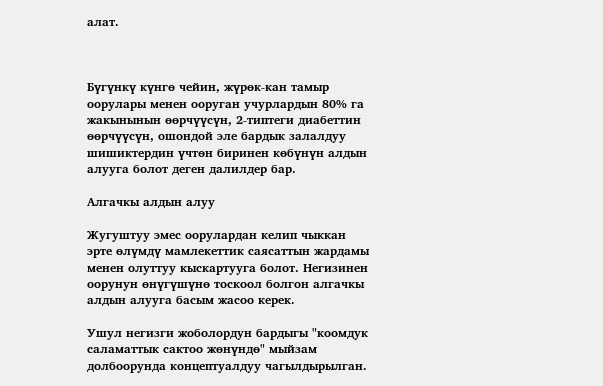алат.



Бүгүнкү күнгө чейин, жүрөк-кан тамыр оорулары менен ооруган учурлардын 80% га жакынынын өөрчүүсүн, 2-типтеги диабеттин өөрчүүсүн, ошондой эле бардык залалдуу шишиктердин үчтөн биринен көбүнүн алдын алууга болот деген далилдер бар.

Алгачкы алдын алуу

Жугуштуу эмес оорулардан келип чыккан эрте өлүмдү мамлекеттик саясаттын жардамы менен олуттуу кыскартууга болот. Негизинен оорунун өнүгүшүнө тоскоол болгон алгачкы алдын алууга басым жасоо керек.

Ушул негизги жоболордун бардыгы "коомдук саламаттык сактоо жөнүндө" мыйзам долбоорунда концептуалдуу чагылдырылган.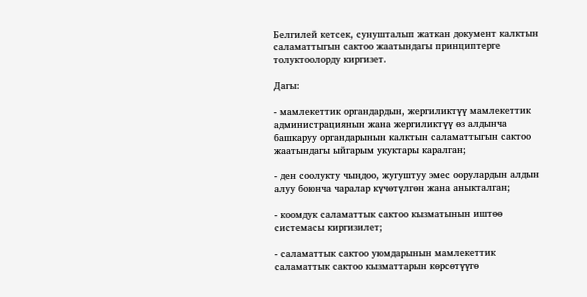Белгилей кетсек, сунушталып жаткан документ калктын саламаттыгын сактоо жаатындагы принциптерге толуктоолорду киргизет.

Дагы:

- мамлекеттик органдардын, жергиликтүү мамлекеттик администрациянын жана жергиликтүү өз алдынча башкаруу органдарынын калктын саламаттыгын сактоо жаатындагы ыйгарым укуктары каралган;

- ден соолукту чыңдоо, жугуштуу эмес оорулардын алдын алуу боюнча чаралар күчөтүлгөн жана аныкталган;

- коомдук саламаттык сактоо кызматынын иштөө системасы киргизилет;

- саламаттык сактоо уюмдарынын мамлекеттик саламаттык сактоо кызматтарын көрсөтүүгө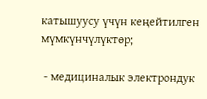катышуусу үчүн кеңейтилген мүмкүнчүлүктөр;

 - медициналык электрондук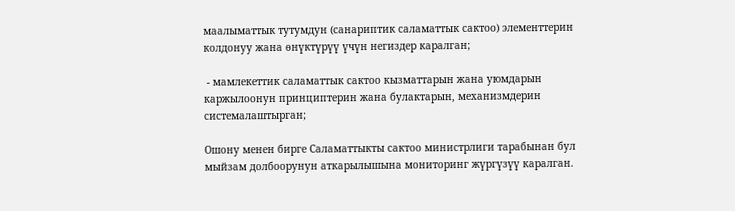маалыматтык тутумдун (санариптик саламаттык сактоо) элементтерин колдонуу жана өнүктүрүү үчүн негиздер каралган;

 - мамлекеттик саламаттык сактоо кызматтарын жана уюмдарын каржылоонун принциптерин жана булактарын, механизмдерин системалаштырган;

Ошону менен бирге Саламаттыкты сактоо министрлиги тарабынан бул мыйзам долбоорунун аткарылышына мониторинг жүргүзүү каралган.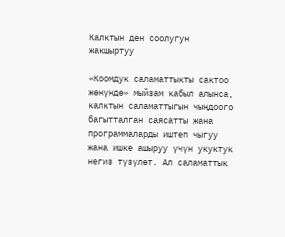Калктын ден соолугун жакшыртуу

«Коомдук саламаттыкты сактоо жөнүндө» мыйзам кабыл алынса, калктын саламаттыгын чыңдоого багытталган саясатты жана программаларды иштеп чыгуу жана ишке ашыруу үчүн укуктук негиз түзүлөт. Ал саламаттык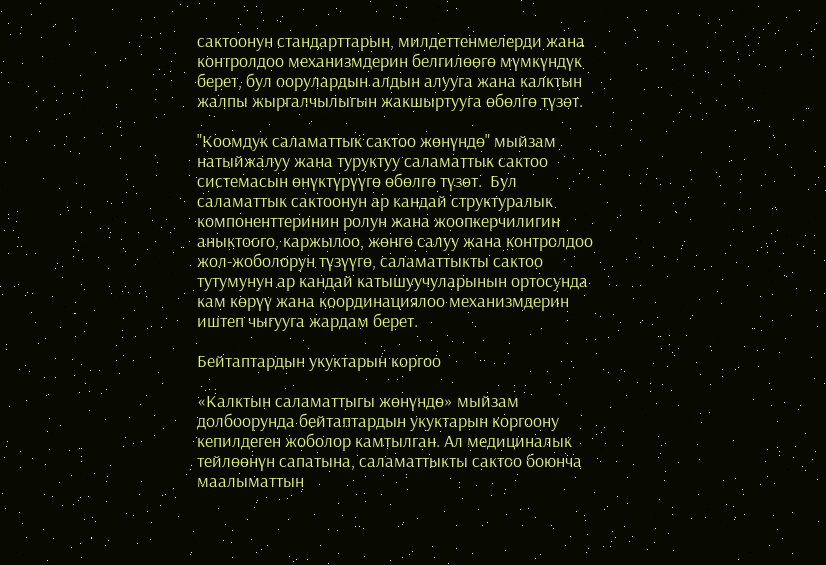сактоонун стандарттарын, милдеттенмелерди жана контролдоо механизмдерин белгилөөгө мүмкүндүк берет, бул оорулардын алдын алууга жана калктын жалпы жыргалчылыгын жакшыртууга өбөлгө түзөт.

"Коомдук саламаттык сактоо жөнүндө" мыйзам натыйжалуу жана туруктуу саламаттык сактоо системасын өнүктүрүүгө өбөлгө түзөт.  Бул саламаттык сактоонун ар кандай структуралык компоненттеринин ролун жана жоопкерчилигин аныктоого, каржылоо, жөнгө салуу жана контролдоо жол-жоболорун түзүүгө, саламаттыкты сактоо тутумунун ар кандай катышуучуларынын ортосунда кам көрүү жана координациялоо механизмдерин иштеп чыгууга жардам берет.

Бейтаптардын укуктарын коргоо

«Калктын саламаттыгы жөнүндө» мыйзам долбоорунда бейтаптардын укуктарын коргоону кепилдеген жоболор камтылган. Ал медициналык тейлөөнүн сапатына, саламаттыкты сактоо боюнча маалыматтын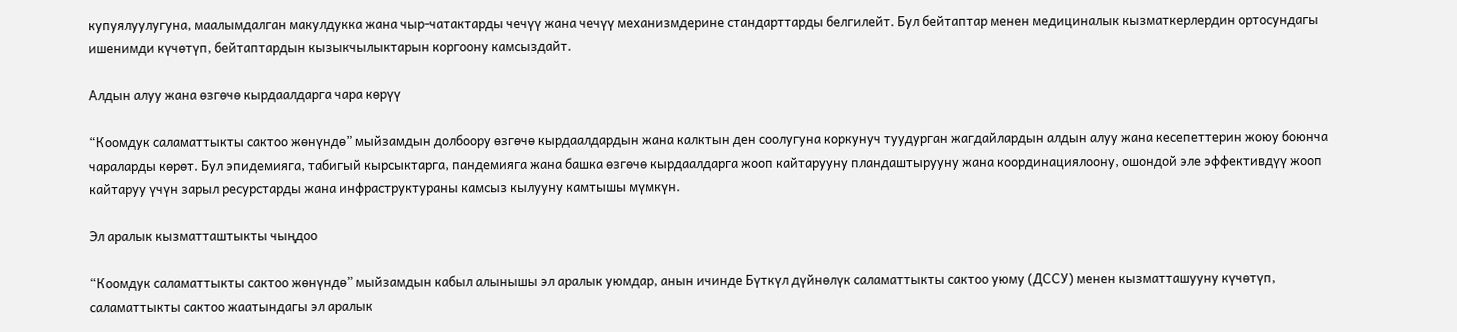купуялуулугуна, маалымдалган макулдукка жана чыр-чатактарды чечүү жана чечүү механизмдерине стандарттарды белгилейт. Бул бейтаптар менен медициналык кызматкерлердин ортосундагы ишенимди күчөтүп, бейтаптардын кызыкчылыктарын коргоону камсыздайт.

Алдын алуу жана өзгөчө кырдаалдарга чара көрүү

“Коомдук саламаттыкты сактоо жөнүндө” мыйзамдын долбоору өзгөчө кырдаалдардын жана калктын ден соолугуна коркунуч туудурган жагдайлардын алдын алуу жана кесепеттерин жоюу боюнча чараларды көрөт. Бул эпидемияга, табигый кырсыктарга, пандемияга жана башка өзгөчө кырдаалдарга жооп кайтарууну пландаштырууну жана координациялоону, ошондой эле эффективдүү жооп кайтаруу үчүн зарыл ресурстарды жана инфраструктураны камсыз кылууну камтышы мүмкүн.

Эл аралык кызматташтыкты чыңдоо

“Коомдук саламаттыкты сактоо жөнүндө” мыйзамдын кабыл алынышы эл аралык уюмдар, анын ичинде Бүткүл дүйнөлүк саламаттыкты сактоо уюму (ДССУ) менен кызматташууну күчөтүп, саламаттыкты сактоо жаатындагы эл аралык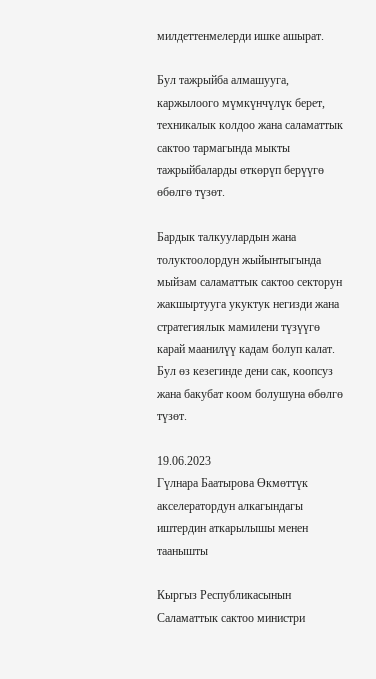милдеттенмелерди ишке ашырат.

Бул тажрыйба алмашууга, каржылоого мүмкүнчүлүк берет, техникалык колдоо жана саламаттык сактоо тармагында мыкты тажрыйбаларды өткөрүп берүүгө өбөлгө түзөт.

Бардык талкуулардын жана толуктоолордун жыйынтыгында мыйзам саламаттык сактоо секторун жакшыртууга укуктук негизди жана стратегиялык мамилени түзүүгө карай маанилүү кадам болуп калат. Бул өз кезегинде дени сак, коопсуз жана бакубат коом болушуна өбөлгө түзөт.

19.06.2023
Гүлнара Баатырова Өкмөттүк акселератордун алкагындагы иштердин аткарылышы менен таанышты

Кыргыз Республикасынын Саламаттык сактоо министри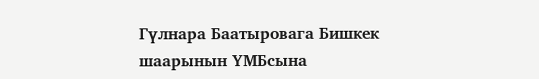Гүлнара Баатыровага Бишкек шаарынын ҮМБсына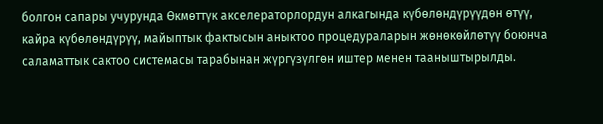болгон сапары учурунда Өкмөттүк акселераторлордун алкагында күбөлөндүрүүдөн өтүү, кайра күбөлөндүрүү, майыптык фактысын аныктоо процедураларын жөнөкөйлөтүү боюнча саламаттык сактоо системасы тарабынан жүргүзүлгөн иштер менен тааныштырылды.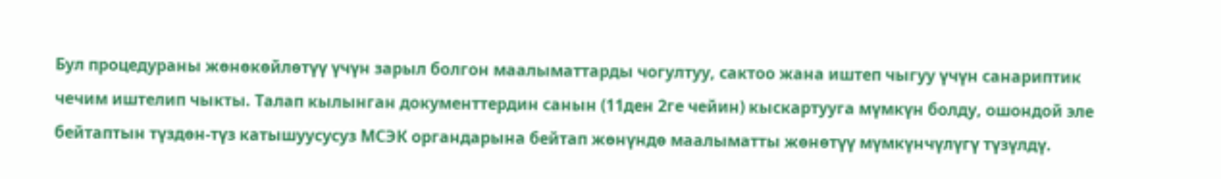Бул процедураны жөнөкөйлөтүү үчүн зарыл болгон маалыматтарды чогултуу, сактоо жана иштеп чыгуу үчүн санариптик чечим иштелип чыкты. Талап кылынган документтердин санын (11ден 2ге чейин) кыскартууга мүмкүн болду, ошондой эле бейтаптын түздөн-түз катышуусусуз МСЭК органдарына бейтап жөнүндө маалыматты жөнөтүү мүмкүнчүлүгү түзүлдү.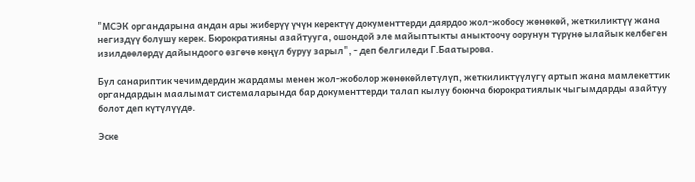"МСЭК органдарына андан ары жиберүү үчүн керектүү документтерди даярдоо жол-жобосу жөнөкөй, жеткиликтүү жана негиздүү болушу керек. Бюрократияны азайтууга, ошондой эле майыптыкты аныктоочу оорунун түрүнө ылайык келбеген изилдөөлөрдү дайындоого өзгөчө көңүл буруу зарыл", - деп белгиледи Г.Баатырова.

Бул санариптик чечимдердин жардамы менен жол-жоболор жөнөкөйлөтүлүп, жеткиликтүүлүгү артып жана мамлекеттик органдардын маалымат системаларында бар документтерди талап кылуу боюнча бюрократиялык чыгымдарды азайтуу болот деп күтүлүүдө.

Эске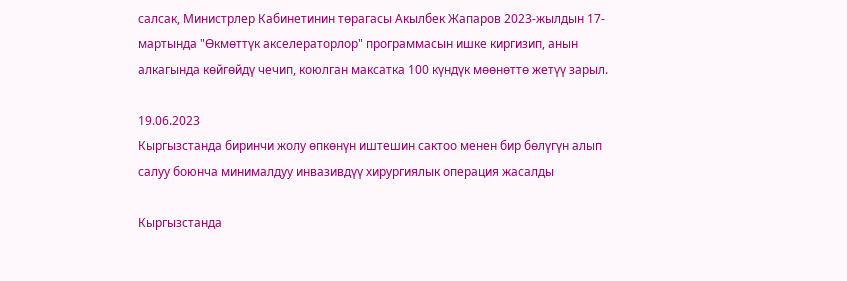салсак, Министрлер Кабинетинин төрагасы Акылбек Жапаров 2023-жылдын 17-мартында "Өкмөттүк акселераторлор" программасын ишке киргизип, анын алкагында көйгөйдү чечип, коюлган максатка 100 күндүк мөөнөттө жетүү зарыл.

19.06.2023
Кыргызстанда биринчи жолу өпкөнүн иштешин сактоо менен бир бөлүгүн алып салуу боюнча минималдуу инвазивдүү хирургиялык операция жасалды

Кыргызстанда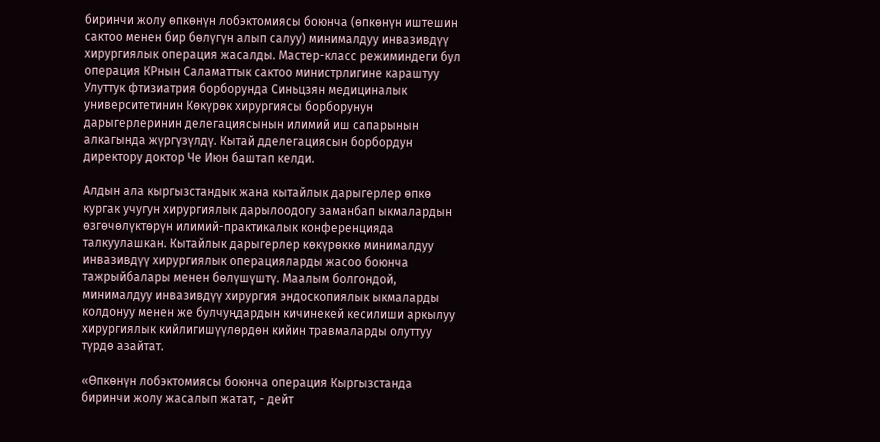биринчи жолу өпкөнүн лобэктомиясы боюнча (өпкөнүн иштешин сактоо менен бир бөлүгүн алып салуу) минималдуу инвазивдүү хирургиялык операция жасалды. Мастер-класс режиминдеги бул операция КРнын Саламаттык сактоо министрлигине караштуу Улуттук фтизиатрия борборунда Синьцзян медициналык университетинин Көкүрөк хирургиясы борборунун дарыгерлеринин делегациясынын илимий иш сапарынын алкагында жүргүзүлдү. Кытай дделегациясын борбордун директору доктор Че Июн баштап келди.

Алдын ала кыргызстандык жана кытайлык дарыгерлер өпкө кургак учугун хирургиялык дарылоодогу заманбап ыкмалардын өзгөчөлүктөрүн илимий-практикалык конференцияда талкуулашкан. Кытайлык дарыгерлер көкүрөккө минималдуу инвазивдүү хирургиялык операцияларды жасоо боюнча тажрыйбалары менен бөлүшүштү. Маалым болгондой, минималдуу инвазивдүү хирургия эндоскопиялык ыкмаларды колдонуу менен же булчуңдардын кичинекей кесилиши аркылуу хирургиялык кийлигишүүлөрдөн кийин травмаларды олуттуу түрдө азайтат.

«Өпкөнүн лобэктомиясы боюнча операция Кыргызстанда биринчи жолу жасалып жатат, - дейт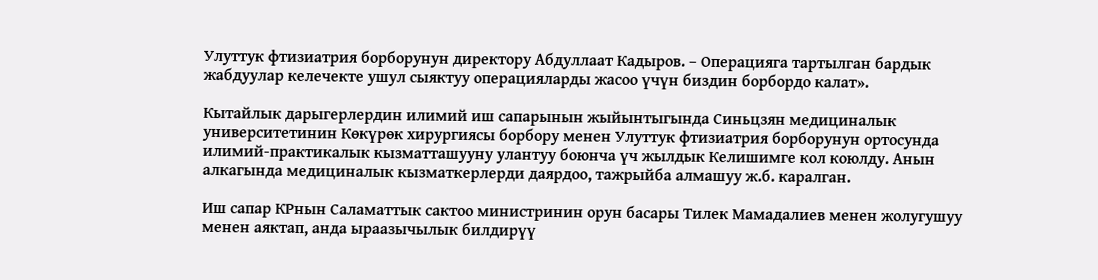Улуттук фтизиатрия борборунун директору Абдуллаат Кадыров. – Операцияга тартылган бардык жабдуулар келечекте ушул сыяктуу операцияларды жасоо үчүн биздин борбордо калат».

Кытайлык дарыгерлердин илимий иш сапарынын жыйынтыгында Синьцзян медициналык университетинин Көкүрөк хирургиясы борбору менен Улуттук фтизиатрия борборунун ортосунда илимий-практикалык кызматташууну улантуу боюнча үч жылдык Келишимге кол коюлду. Анын алкагында медициналык кызматкерлерди даярдоо, тажрыйба алмашуу ж.б. каралган.

Иш сапар КРнын Саламаттык сактоо министринин орун басары Тилек Мамадалиев менен жолугушуу менен аяктап, анда ыраазычылык билдирүү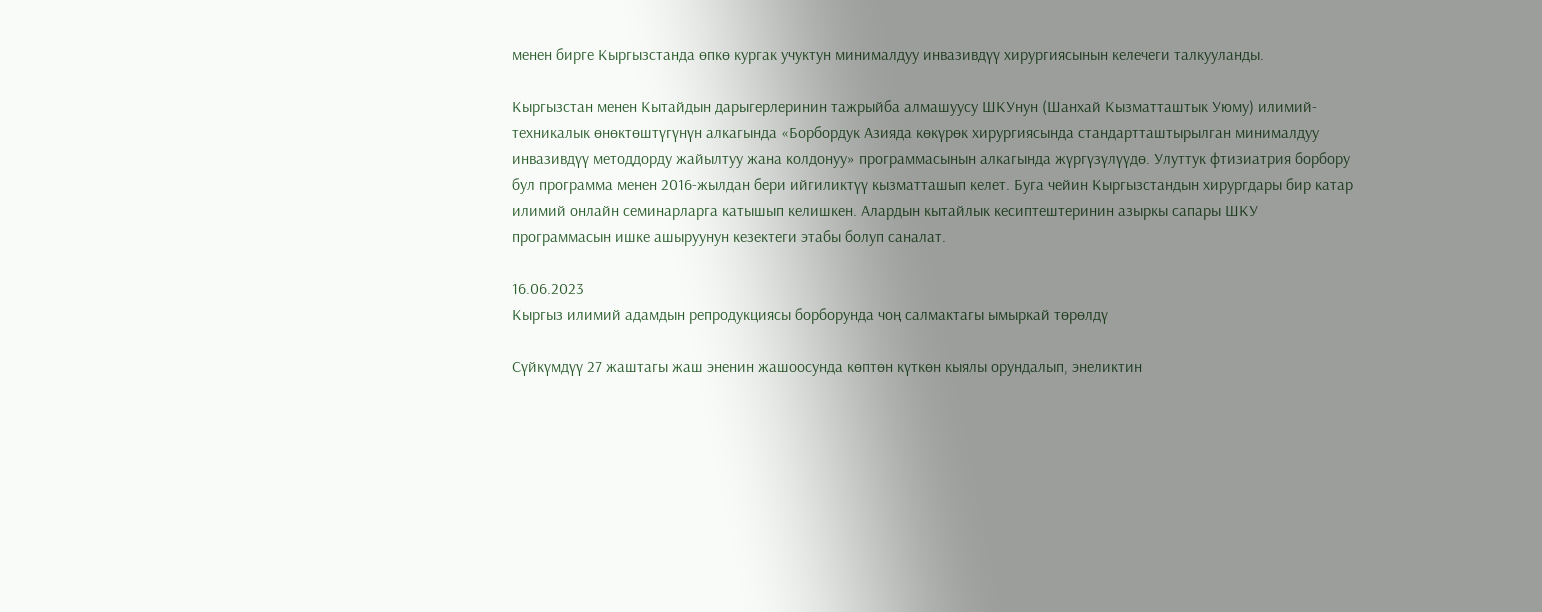менен бирге Кыргызстанда өпкө кургак учуктун минималдуу инвазивдүү хирургиясынын келечеги талкууланды.

Кыргызстан менен Кытайдын дарыгерлеринин тажрыйба алмашуусу ШКУнун (Шанхай Кызматташтык Уюму) илимий-техникалык өнөктөштүгүнүн алкагында «Борбордук Азияда көкүрөк хирургиясында стандартташтырылган минималдуу инвазивдүү методдорду жайылтуу жана колдонуу» программасынын алкагында жүргүзүлүүдө. Улуттук фтизиатрия борбору бул программа менен 2016-жылдан бери ийгиликтүү кызматташып келет. Буга чейин Кыргызстандын хирургдары бир катар илимий онлайн семинарларга катышып келишкен. Алардын кытайлык кесиптештеринин азыркы сапары ШКУ программасын ишке ашыруунун кезектеги этабы болуп саналат.

16.06.2023
Кыргыз илимий адамдын репродукциясы борборунда чоң салмактагы ымыркай төрөлдү

Сүйкүмдүү 27 жаштагы жаш эненин жашоосунда көптөн күткөн кыялы орундалып, энеликтин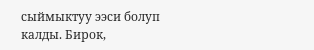сыймыктуу ээси болуп калды. Бирок,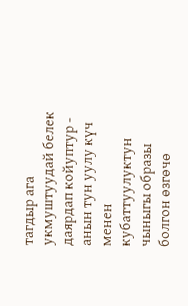тагдыр ага укмуштуудай белек даярдап койуптур - анын тун уулу күч менен кубаттуулуктун чыныгы образы болгон өзгөчө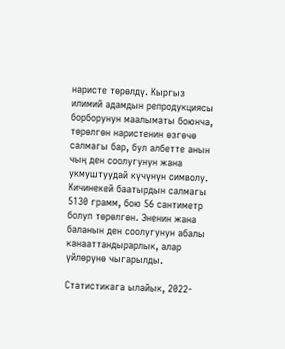наристе төрөлдү. Кыргыз илимий адамдын репродукциясы борборунун маалыматы боюнча, төрөлгөн наристенин өзгөчө салмагы бар, бул албетте анын чың ден соолугунун жана укмуштуудай күчүнүн символу. Кичинекей баатырдын салмагы 5130 грамм, бою 56 сантиметр болуп төрөлгөн. Эненин жана баланын ден соолугунун абалы канааттандырарлык, алар үйлөрүнө чыгарылды.

Статистикага ылайык, 2022-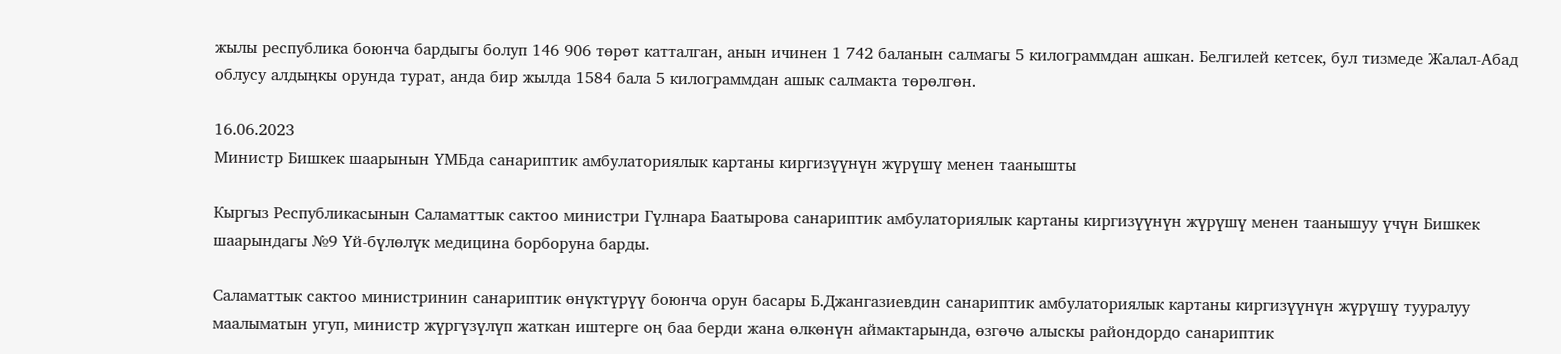жылы республика боюнча бардыгы болуп 146 906 төрөт катталган, анын ичинен 1 742 баланын салмагы 5 килограммдан ашкан. Белгилей кетсек, бул тизмеде Жалал-Абад облусу алдыңкы орунда турат, анда бир жылда 1584 бала 5 килограммдан ашык салмакта төрөлгөн.

16.06.2023
Министр Бишкек шаарынын ҮМБда санариптик амбулаториялык картаны киргизүүнүн жүрүшү менен таанышты

Кыргыз Республикасынын Саламаттык сактоо министри Гүлнара Баатырова санариптик амбулаториялык картаны киргизүүнүн жүрүшү менен таанышуу үчүн Бишкек шаарындагы №9 Үй-бүлөлүк медицина борборуна барды.

Саламаттык сактоо министринин санариптик өнүктүрүү боюнча орун басары Б.Джангазиевдин санариптик амбулаториялык картаны киргизүүнүн жүрүшү тууралуу маалыматын угуп, министр жүргүзүлүп жаткан иштерге оң баа берди жана өлкөнүн аймактарында, өзгөчө алыскы райондордо санариптик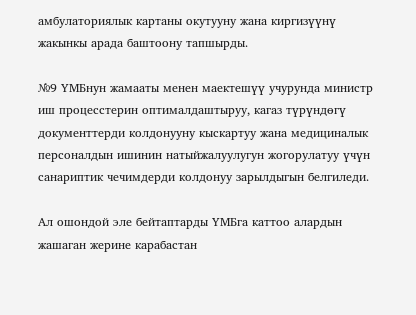амбулаториялык картаны окутууну жана киргизүүнү жакынкы арада баштоону тапшырды.

№9 ҮМБнун жамааты менен маектешүү учурунда министр иш процесстерин оптималдаштыруу, кагаз түрүндөгү документтерди колдонууну кыскартуу жана медициналык персоналдын ишинин натыйжалуулугун жогорулатуу үчүн санариптик чечимдерди колдонуу зарылдыгын белгиледи.

Ал ошондой эле бейтаптарды ҮМБга каттоо алардын жашаган жерине карабастан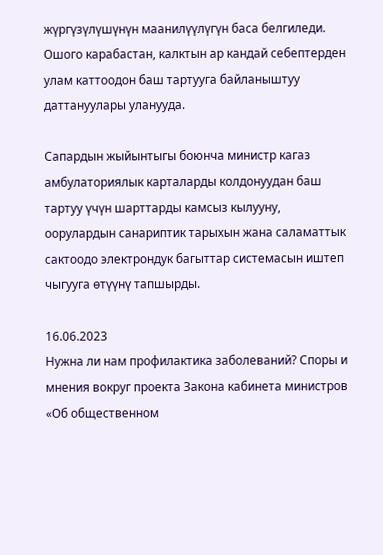жүргүзүлүшүнүн маанилүүлүгүн баса белгиледи. Ошого карабастан, калктын ар кандай себептерден улам каттоодон баш тартууга байланыштуу даттануулары уланууда.

Сапардын жыйынтыгы боюнча министр кагаз амбулаториялык карталарды колдонуудан баш тартуу үчүн шарттарды камсыз кылууну, оорулардын санариптик тарыхын жана саламаттык сактоодо электрондук багыттар системасын иштеп чыгууга өтүүнү тапшырды.

16.06.2023
Нужна ли нам профилактика заболеваний? Споры и мнения вокруг проекта Закона кабинета министров «Об общественном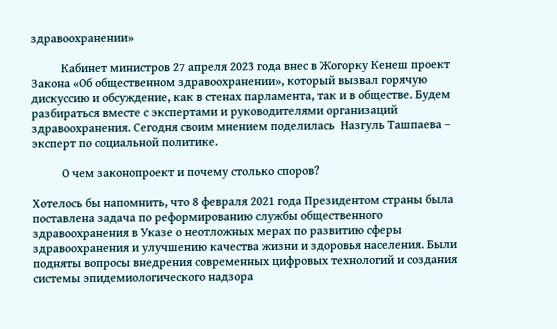здравоохранении»

          Кабинет министров 27 апреля 2023 года внес в Жогорку Кенеш проект Закона «Об общественном здравоохранении», который вызвал горячую дискуссию и обсуждение, как в стенах парламента, так и в обществе. Будем разбираться вместе с экспертами и руководителями организаций здравоохранения. Сегодня своим мнением поделилась  Назгуль Ташпаева – эксперт по социальной политике.

          О чем законопроект и почему столько споров?

Хотелось бы напомнить, что 8 февраля 2021 года Президентом страны была поставлена задача по реформированию службы общественного здравоохранения в Указе о неотложных мерах по развитию сферы здравоохранения и улучшению качества жизни и здоровья населения. Были подняты вопросы внедрения современных цифровых технологий и создания системы эпидемиологического надзора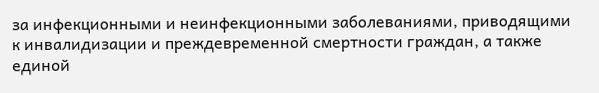за инфекционными и неинфекционными заболеваниями, приводящими к инвалидизации и преждевременной смертности граждан, а также единой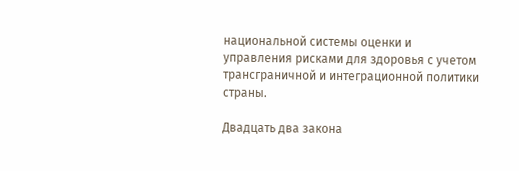национальной системы оценки и управления рисками для здоровья с учетом трансграничной и интеграционной политики страны.

Двадцать два закона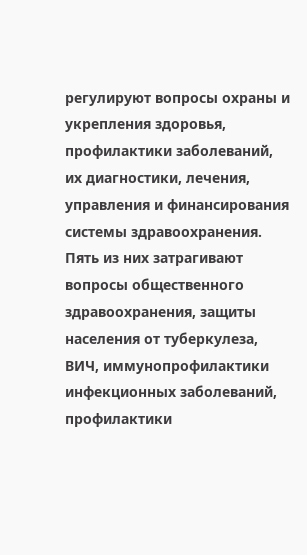регулируют вопросы охраны и укрепления здоровья, профилактики заболеваний, их диагностики, лечения, управления и финансирования системы здравоохранения. Пять из них затрагивают вопросы общественного здравоохранения, защиты населения от туберкулеза, ВИЧ, иммунопрофилактики инфекционных заболеваний, профилактики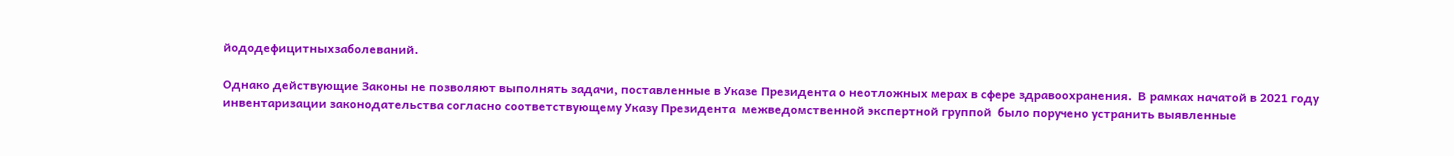йододефицитныхзаболеваний.

Однако действующие Законы не позволяют выполнять задачи, поставленные в Указе Президента о неотложных мерах в сфере здравоохранения.  В рамках начатой в 2021 году инвентаризации законодательства согласно соответствующему Указу Президента  межведомственной экспертной группой  было поручено устранить выявленные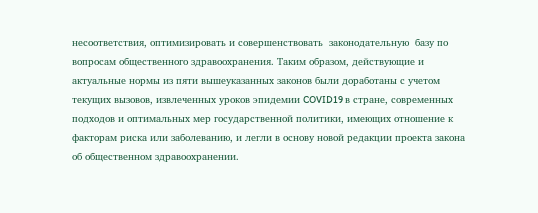несоответствия, оптимизировать и совершенствовать  законодательную  базу по вопросам общественного здравоохранения. Таким образом, действующие и актуальные нормы из пяти вышеуказанных законов были доработаны с учетом текущих вызовов, извлеченных уроков эпидемии COVID19 в стране, современных подходов и оптимальных мер государственной политики, имеющих отношение к факторам риска или заболеванию, и легли в основу новой редакции проекта закона об общественном здравоохранении.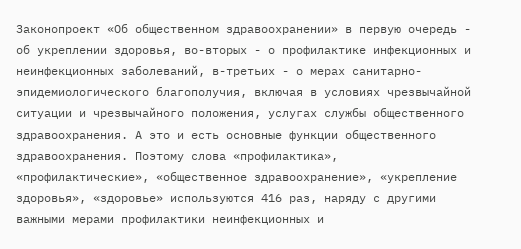Законопроект «Об общественном здравоохранении» в первую очередь - об укреплении здоровья, во-вторых - о профилактике инфекционных и неинфекционных заболеваний, в-третьих - о мерах санитарно-эпидемиологического благополучия, включая в условиях чрезвычайной ситуации и чрезвычайного положения, услугах службы общественного здравоохранения. А это и есть основные функции общественного здравоохранения. Поэтому слова «профилактика», «профилактические», «общественное здравоохранение», «укрепление здоровья», «здоровье» используются 416 раз, наряду с другими важными мерами профилактики неинфекционных и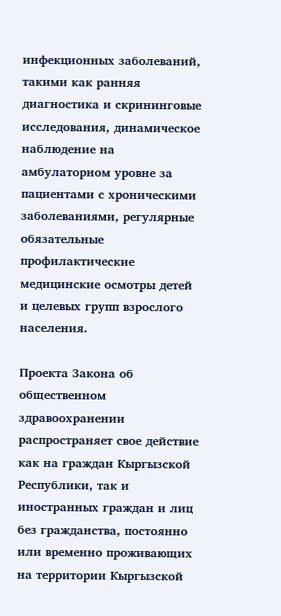инфекционных заболеваний, такими как ранняя диагностика и скрининговые исследования, динамическое наблюдение на амбулаторном уровне за пациентами с хроническими заболеваниями, регулярные обязательные профилактические медицинские осмотры детей и целевых групп взрослого населения.

Проекта Закона об общественном здравоохранении распространяет свое действие как на граждан Кыргызской Республики, так и иностранных граждан и лиц без гражданства, постоянно или временно проживающих на территории Кыргызской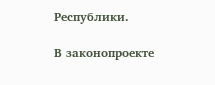Республики.

В законопроекте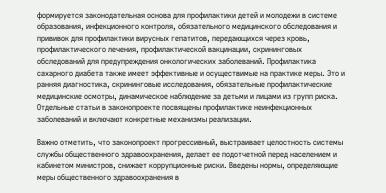формируется законодательная основа для профилактики детей и молодежи в системе образования, инфекционного контроля, обязательного медицинского обследования и прививок для профилактики вирусных гепатитов, передающихся через кровь, профилактического лечения, профилактической вакцинации, скрининговых обследований для предупреждения онкологических заболеваний. Профилактика сахарного диабета также имеет эффективные и осуществимые на практике меры. Это и ранняя диагностика, скрининговые исследования, обязательные профилактические медицинские осмотры, динамическое наблюдение за детьми и лицами из групп риска.  Отдельные статьи в законопроекте посвящены профилактике неинфекционных заболеваний и включают конкретные механизмы реализации.

Важно отметить, что законопроект прогрессивный, выстраивает целостность системы службы общественного здравоохранения, делает ее подотчетной перед населением и кабинетом министров, снижает коррупционные риски. Введены нормы, определяющие меры общественного здравоохранения в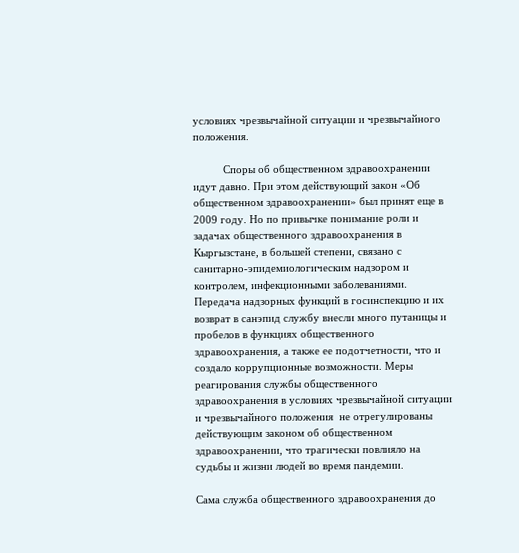условиях чрезвычайной ситуации и чрезвычайного положения.

          Споры об общественном здравоохранении идут давно. При этом действующий закон «Об общественном здравоохранении» был принят еще в 2009 году. Но по привычке понимание роли и задачах общественного здравоохранения в Кыргызстане, в большей степени, связано с санитарно-эпидемиологическим надзором и контролем, инфекционными заболеваниями. Передача надзорных функций в госинспекцию и их возврат в санэпид службу внесли много путаницы и пробелов в функциях общественного здравоохранения, а также ее подотчетности, что и создало коррупционные возможности. Меры реагирования службы общественного здравоохранения в условиях чрезвычайной ситуации и чрезвычайного положения  не отрегулированы действующим законом об общественном здравоохранении, что трагически повлияло на судьбы и жизни людей во время пандемии.

Сама служба общественного здравоохранения до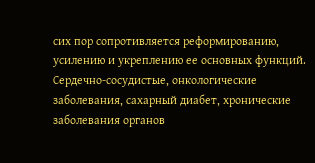сих пор сопротивляется реформированию, усилению и укреплению ее основных функций. Сердечно-сосудистые, онкологические заболевания, сахарный диабет, хронические заболевания органов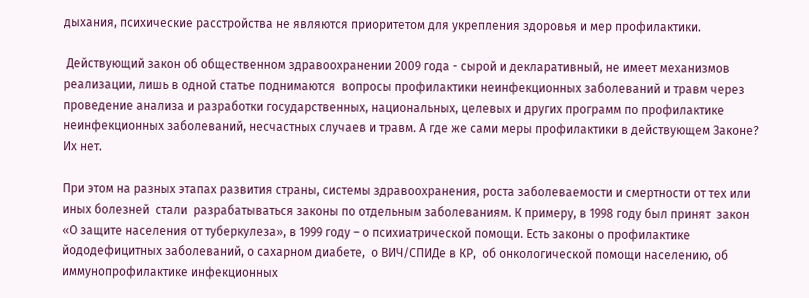дыхания, психические расстройства не являются приоритетом для укрепления здоровья и мер профилактики.

 Действующий закон об общественном здравоохранении 2009 года - сырой и декларативный, не имеет механизмов реализации, лишь в одной статье поднимаются  вопросы профилактики неинфекционных заболеваний и травм через проведение анализа и разработки государственных, национальных, целевых и других программ по профилактике неинфекционных заболеваний, несчастных случаев и травм. А где же сами меры профилактики в действующем Законе? Их нет.

При этом на разных этапах развития страны, системы здравоохранения, роста заболеваемости и смертности от тех или иных болезней  стали  разрабатываться законы по отдельным заболеваниям. К примеру, в 1998 году был принят  закон «О защите населения от туберкулеза», в 1999 году – о психиатрической помощи. Есть законы о профилактике йододефицитных заболеваний, о сахарном диабете,  о ВИЧ/СПИДе в КР,  об онкологической помощи населению, об иммунопрофилактике инфекционных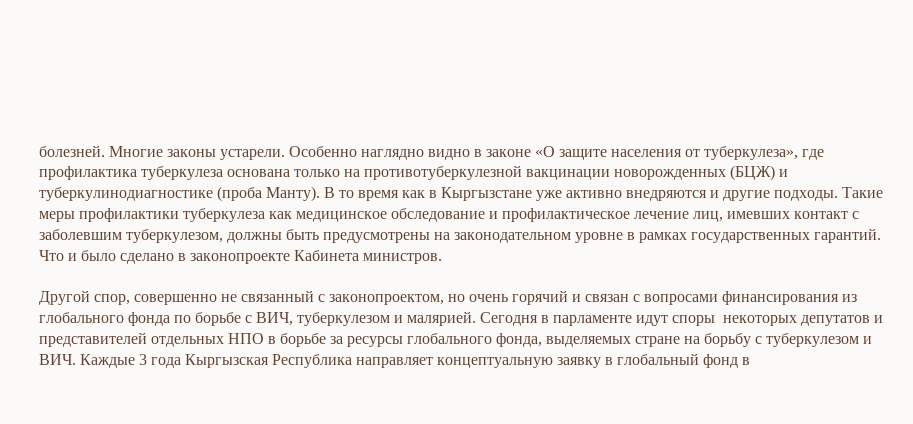болезней. Многие законы устарели. Особенно наглядно видно в законе «О защите населения от туберкулеза», где профилактика туберкулеза основана только на противотуберкулезной вакцинации новорожденных (БЦЖ) и туберкулинодиагностике (проба Манту). В то время как в Кыргызстане уже активно внедряются и другие подходы. Такие меры профилактики туберкулеза как медицинское обследование и профилактическое лечение лиц, имевших контакт с заболевшим туберкулезом, должны быть предусмотрены на законодательном уровне в рамках государственных гарантий. Что и было сделано в законопроекте Кабинета министров.

Другой спор, совершенно не связанный с законопроектом, но очень горячий и связан с вопросами финансирования из глобального фонда по борьбе с ВИЧ, туберкулезом и малярией. Сегодня в парламенте идут споры  некоторых депутатов и представителей отдельных НПО в борьбе за ресурсы глобального фонда, выделяемых стране на борьбу с туберкулезом и ВИЧ. Каждые 3 года Кыргызская Республика направляет концептуальную заявку в глобальный фонд в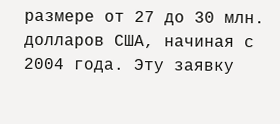размере от 27 до 30 млн. долларов США, начиная с 2004 года. Эту заявку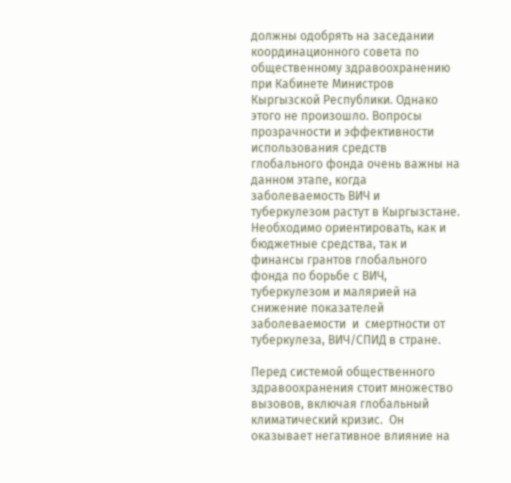должны одобрять на заседании координационного совета по общественному здравоохранению при Кабинете Министров Кыргызской Республики. Однако этого не произошло. Вопросы прозрачности и эффективности использования средств глобального фонда очень важны на данном этапе, когда заболеваемость ВИЧ и туберкулезом растут в Кыргызстане.  Необходимо ориентировать, как и бюджетные средства, так и финансы грантов глобального фонда по борьбе с ВИЧ, туберкулезом и малярией на  снижение показателей заболеваемости  и  смертности от туберкулеза, ВИЧ/СПИД в стране.

Перед системой общественного здравоохранения стоит множество вызовов, включая глобальный климатический кризис.  Он оказывает негативное влияние на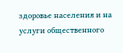здоровье населения и на услуги общественного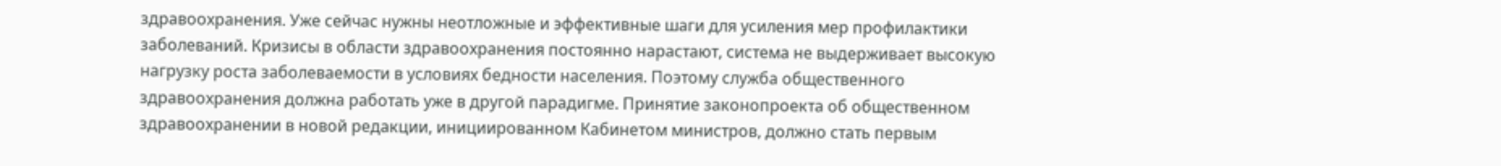здравоохранения. Уже сейчас нужны неотложные и эффективные шаги для усиления мер профилактики заболеваний. Кризисы в области здравоохранения постоянно нарастают, система не выдерживает высокую нагрузку роста заболеваемости в условиях бедности населения. Поэтому служба общественного здравоохранения должна работать уже в другой парадигме. Принятие законопроекта об общественном здравоохранении в новой редакции, инициированном Кабинетом министров, должно стать первым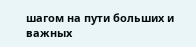шагом на пути больших и важных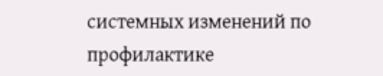системных изменений по профилактике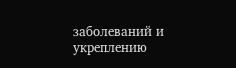заболеваний и укреплению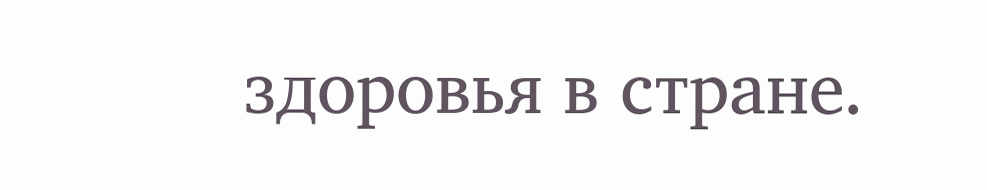здоровья в стране.